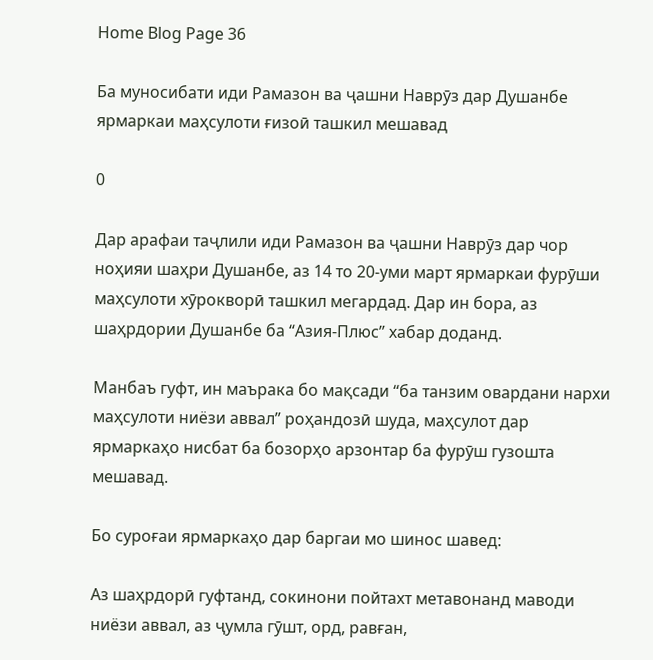Home Blog Page 36

Ба муносибати иди Рамазон ва ҷашни Наврӯз дар Душанбе ярмаркаи маҳсулоти ғизоӣ ташкил мешавад

0

Дар арафаи таҷлили иди Рамазон ва ҷашни Наврӯз дар чор ноҳияи шаҳри Душанбе, аз 14 то 20-уми март ярмаркаи фурӯши маҳсулоти хӯрокворӣ ташкил мегардад. Дар ин бора, аз шаҳрдории Душанбе ба “Азия-Плюс” хабар доданд.

Манбаъ гуфт, ин маърака бо мақсади “ба танзим овардани нархи маҳсулоти ниёзи аввал” роҳандозӣ шуда, маҳсулот дар ярмаркаҳо нисбат ба бозорҳо арзонтар ба фурӯш гузошта мешавад.

Бо суроғаи ярмаркаҳо дар баргаи мо шинос шавед:

Аз шаҳрдорӣ гуфтанд, сокинони пойтахт метавонанд маводи ниёзи аввал, аз ҷумла гӯшт, орд, равған,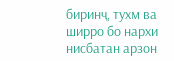биринҷ, тухм ва ширро бо нархи нисбатан арзон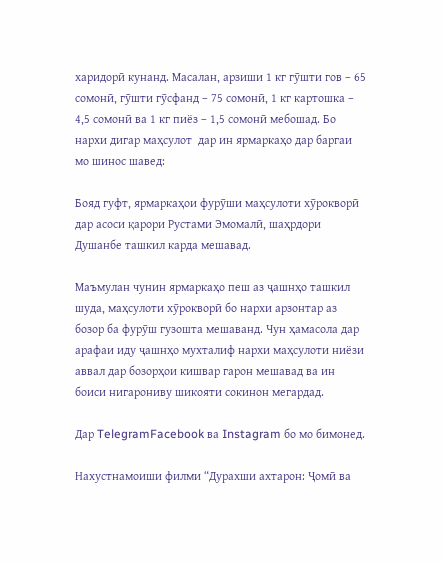харидорӣ кунанд. Масалан, арзиши 1 кг гӯшти гов – 65 сомонӣ, гӯшти гӯсфанд – 75 сомонӣ, 1 кг картошка – 4,5 сомонӣ ва 1 кг пиёз – 1,5 сомонӣ мебошад. Бо нархи дигар маҳсулот  дар ин ярмаркаҳо дар баргаи мо шинос шавед:

Бояд гуфт, ярмаркаҳои фурӯши маҳсулоти хӯрокворӣ дар асоси қарори Рустами Эмомалӣ, шаҳрдори Душанбе ташкил карда мешавад.

Маъмулан чунин ярмаркаҳо пеш аз ҷашнҳо ташкил шуда, маҳсулоти хӯрокворӣ бо нархи арзонтар аз бозор ба фурӯш гузошта мешаванд. Чун ҳамасола дар арафаи иду ҷашнҳо мухталиф нархи маҳсулоти ниёзи аввал дар бозорҳои кишвар гарон мешавад ва ин боиси нигарониву шикояти сокинон мегардад.

Дар TelegramFacebook ва Instagram бо мо бимонед.

Нахустнамоиши филми “Дурахши ахтарон: Ҷомӣ ва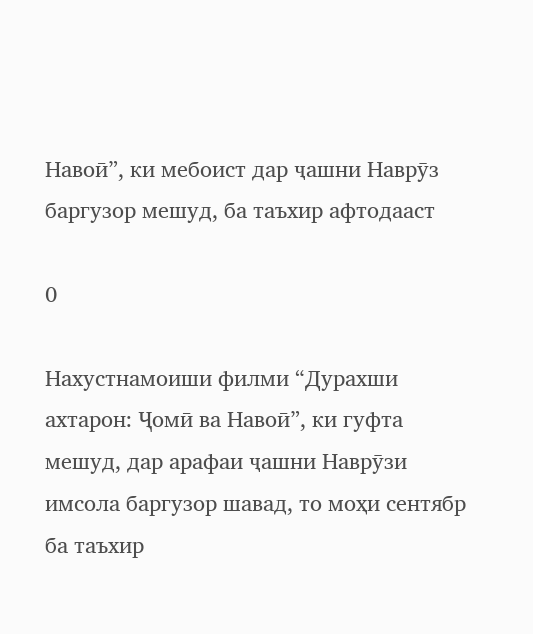Навоӣ”, ки мебоист дар ҷашни Наврӯз баргузор мешуд, ба таъхир афтодааст

0

Нахустнамоиши филми “Дурахши ахтарон: Ҷомӣ ва Навоӣ”, ки гуфта мешуд, дар арафаи ҷашни Наврӯзи имсола баргузор шавад, то моҳи сентябр ба таъхир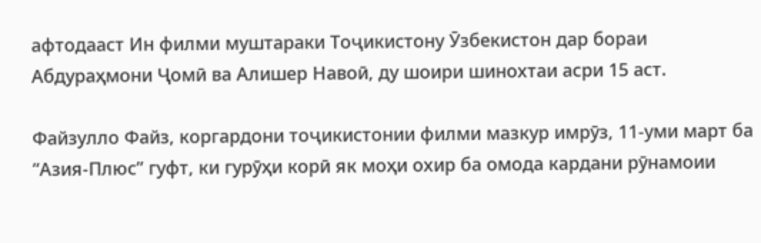афтодааст Ин филми муштараки Тоҷикистону Ӯзбекистон дар бораи Абдураҳмони Ҷомӣ ва Алишер Навоӣ, ду шоири шинохтаи асри 15 аст.

Файзулло Файз, коргардони тоҷикистонии филми мазкур имрӯз, 11-уми март ба “Азия-Плюс” гуфт, ки гурӯҳи корӣ як моҳи охир ба омода кардани рӯнамоии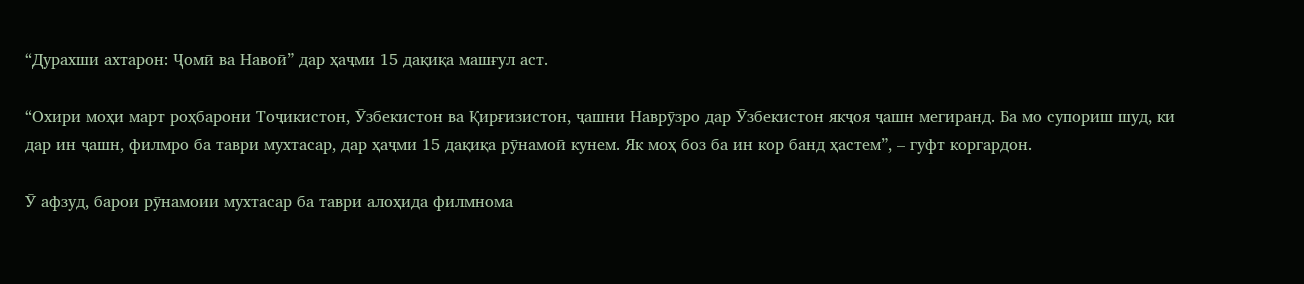“Дурахши ахтарон: Ҷомӣ ва Навоӣ” дар ҳаҷми 15 дақиқа машғул аст.

“Охири моҳи март роҳбарони Тоҷикистон, Ӯзбекистон ва Қирғизистон, ҷашни Наврӯзро дар Ӯзбекистон якҷоя ҷашн мегиранд. Ба мо супориш шуд, ки дар ин ҷашн, филмро ба таври мухтасар, дар ҳаҷми 15 дақиқа рӯнамоӣ кунем. Як моҳ боз ба ин кор банд ҳастем”, – гуфт коргардон.

Ӯ афзуд, барои рӯнамоии мухтасар ба таври алоҳида филмнома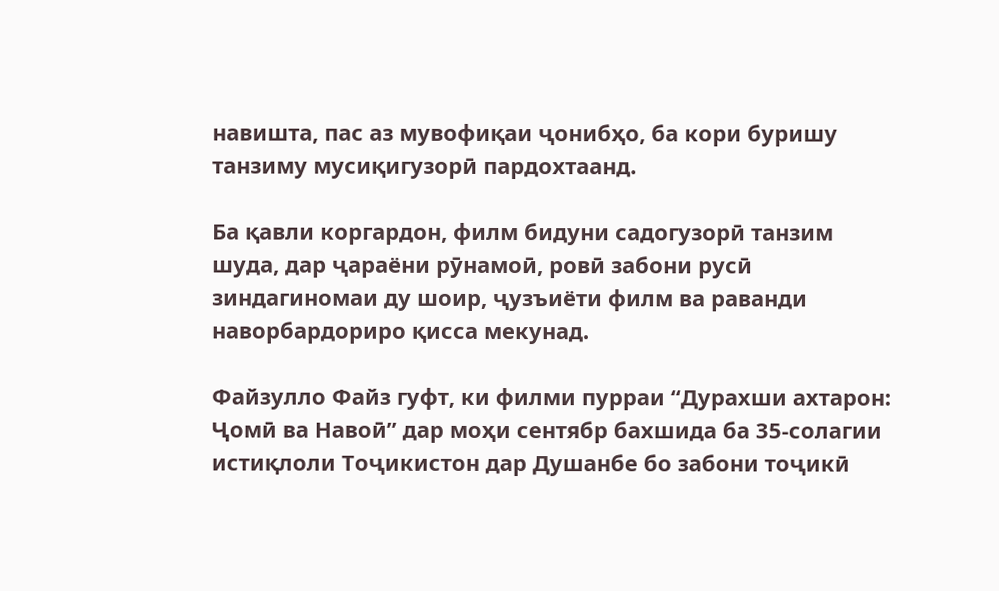навишта, пас аз мувофиқаи ҷонибҳо, ба кори буришу танзиму мусиқигузорӣ пардохтаанд.

Ба қавли коргардон, филм бидуни садогузорӣ танзим шуда, дар ҷараёни рӯнамоӣ, ровӣ забони русӣ зиндагиномаи ду шоир, ҷузъиёти филм ва раванди наворбардориро қисса мекунад.

Файзулло Файз гуфт, ки филми пурраи “Дурахши ахтарон: Ҷомӣ ва Навоӣ” дар моҳи сентябр бахшида ба 35-солагии истиқлоли Тоҷикистон дар Душанбе бо забони тоҷикӣ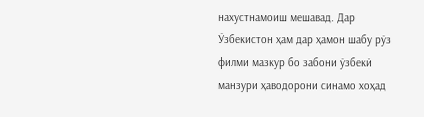нахустнамоиш мешавад. Дар Ӯзбекистон ҳам дар ҳамон шабу рӯз филми мазкур бо забони ӯзбекӣ манзури ҳаводорони синамо хоҳад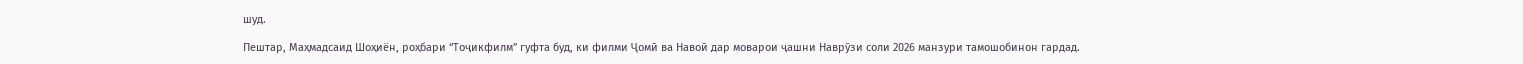шуд.

Пештар, Маҳмадсаид Шоҳиён, роҳбари “Тоҷикфилм” гуфта буд, ки филми Ҷомӣ ва Навоӣ дар моварои ҷашни Наврӯзи соли 2026 манзури тамошобинон гардад.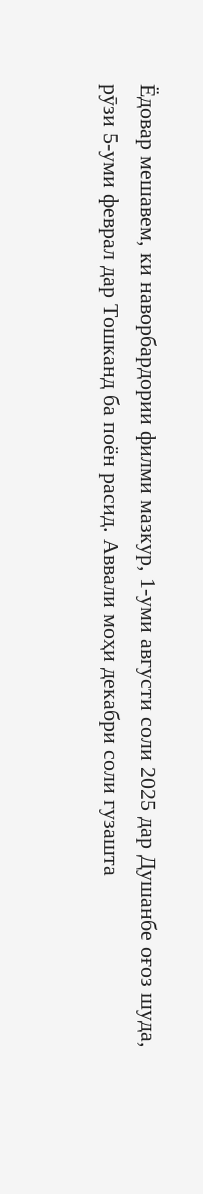Ёдовар мешавем, ки наворбардории филми мазкур, 1-уми августи соли 2025 дар Душанбе оғоз шуда, рӯзи 5-уми феврал дар Тошканд ба поён расид. Аввали моҳи декабри соли гузашта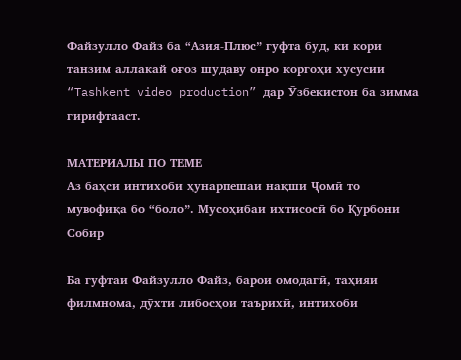Файзулло Файз ба “Азия-Плюс” гуфта буд, ки кори танзим аллакай оғоз шудаву онро коргоҳи хусусии “Tashkent video production” дар Ӯзбекистон ба зимма гирифтааст.

МАТЕРИАЛЫ ПО ТЕМЕ
Аз баҳси интихоби ҳунарпешаи нақши Ҷомӣ то мувофиқа бо “боло”. Мусоҳибаи ихтисосӣ бо Қурбони Собир

Ба гуфтаи Файзулло Файз, барои омодагӣ, таҳияи филмнома, дӯхти либосҳои таърихӣ, интихоби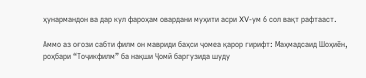ҳунармандон ва дар кул фароҳам овардани муҳити асри XV-ум 6 сол вақт рафтааст.

Аммо аз оғози сабти филм он мавриди баҳси ҷомеа қарор гирифт: Маҳмадсаид Шоҳиён, роҳбари “Тоҷикфилм” ба нақши Ҷомӣ баргузида шуду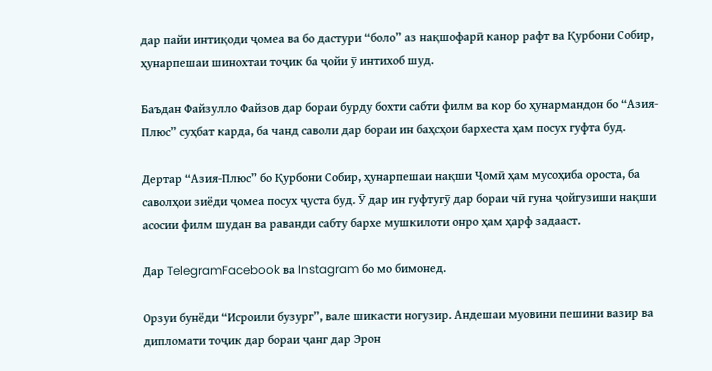дар пайи интиқоди ҷомеа ва бо дастури “боло” аз нақшофарӣ канор рафт ва Қурбони Собир, ҳунарпешаи шинохтаи тоҷик ба ҷойи ӯ интихоб шуд.

Баъдан Файзулло Файзов дар бораи бурду бохти сабти филм ва кор бо ҳунармандон бо “Азия-Плюс” суҳбат карда, ба чанд саволи дар бораи ин баҳсҳои бархеста ҳам посух гуфта буд.

Дертар “Азия-Плюс” бо Қурбони Собир, ҳунарпешаи нақши Ҷомӣ ҳам мусоҳиба ороста, ба саволҳои зиёди ҷомеа посух ҷуста буд. Ӯ дар ин гуфтугӯ дар бораи чӣ гуна ҷойгузиши нақши асосии филм шудан ва раванди сабту бархе мушкилоти онро ҳам ҳарф задааст.

Дар TelegramFacebook ва Instagram бо мо бимонед.

Орзуи бунёди “Исроили бузург”, вале шикасти ногузир. Андешаи муовини пешини вазир ва дипломати тоҷик дар бораи ҷанг дар Эрон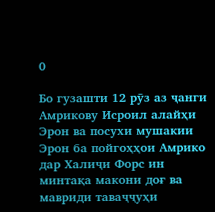0

Бо гузашти 12 рӯз аз ҷанги Амрикову Исроил алайҳи Эрон ва посухи мушакии Эрон ба пойгоҳҳои Амрико дар Халиҷи Форс ин минтақа макони доғ ва мавриди таваҷҷуҳи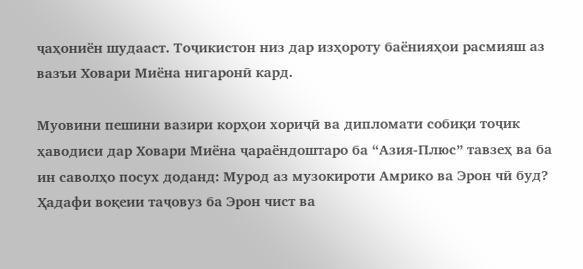ҷаҳониён шудааст. Тоҷикистон низ дар изҳороту баёнияҳои расмияш аз вазъи Ховари Миёна нигаронӣ кард.

Муовини пешини вазири корҳои хориҷӣ ва дипломати собиқи тоҷик ҳаводиси дар Ховари Миёна ҷараёндоштаро ба “Азия-Плюс” тавзеҳ ва ба ин саволҳо посух доданд: Мурод аз музокироти Амрико ва Эрон чӣ буд? Ҳадафи воқеии таҷовуз ба Эрон чист ва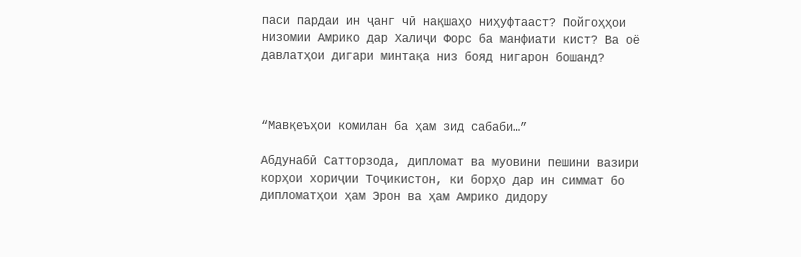паси пардаи ин ҷанг чӣ нақшаҳо ниҳуфтааст? Пойгоҳҳои низомии Амрико дар Халиҷи Форс ба манфиати кист? Ва оё давлатҳои дигари минтақа низ бояд нигарон бошанд?



“Мавқеъҳои комилан ба ҳам зид сабаби…”

Абдунабӣ Сатторзода, дипломат ва муовини пешини вазири корҳои хориҷии Тоҷикистон, ки борҳо дар ин симмат бо дипломатҳои ҳам Эрон ва ҳам Амрико дидору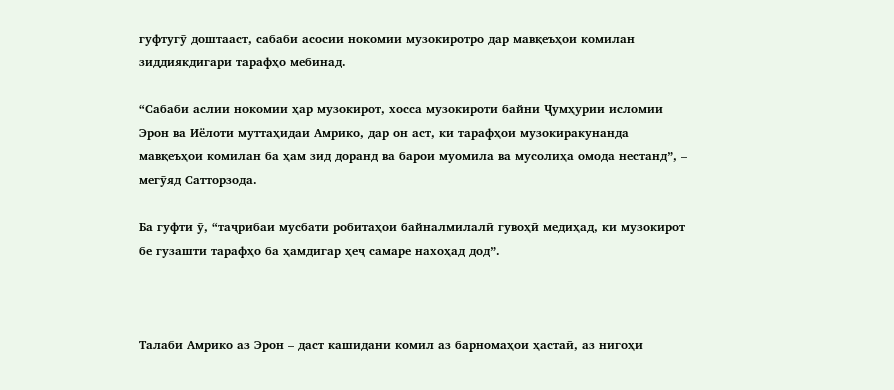гуфтугӯ доштааст, сабаби асосии нокомии музокиротро дар мавқеъҳои комилан зиддиякдигари тарафҳо мебинад.

“Сабаби аслии нокомии ҳар музокирот, хосса музокироти байни Ҷумҳурии исломии Эрон ва Иёлоти муттаҳидаи Амрико, дар он аст, ки тарафҳои музокиракунанда мавқеъҳои комилан ба ҳам зид доранд ва барои муомила ва мусолиҳа омода нестанд”, – мегӯяд Сатторзода.

Ба гуфти ӯ, “таҷрибаи мусбати робитаҳои байналмилалӣ гувоҳӣ медиҳад, ки музокирот бе гузашти тарафҳо ба ҳамдигар ҳеҷ самаре нахоҳад дод”.



Талаби Амрико аз Эрон – даст кашидани комил аз барномаҳои ҳастаӣ, аз нигоҳи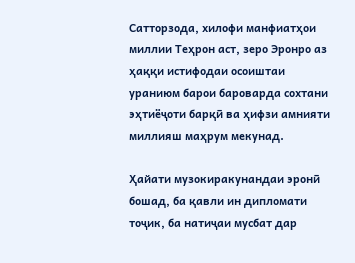Сатторзода, хилофи манфиатҳои миллии Теҳрон аст, зеро Эронро аз ҳаққи истифодаи осоиштаи ураниюм барои бароварда сохтани эҳтиёҷоти барқӣ ва ҳифзи амнияти миллияш маҳрум мекунад.

Ҳайати музокиракунандаи эронӣ бошад, ба қавли ин дипломати тоҷик, ба натиҷаи мусбат дар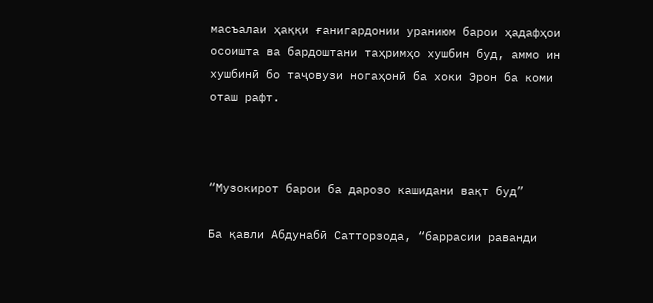масъалаи ҳаққи ғанигардонии ураниюм барои ҳадафҳои осоишта ва бардоштани таҳримҳо хушбин буд, аммо ин хушбинӣ бо таҷовузи ногаҳонӣ ба хоки Эрон ба коми оташ рафт.



“Музокирот барои ба дарозо кашидани вақт буд”

Ба қавли Абдунабӣ Сатторзода, “баррасии раванди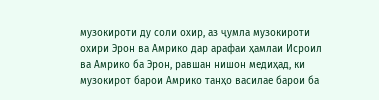музокироти ду соли охир, аз ҷумла музокироти охири Эрон ва Амрико дар арафаи ҳамлаи Исроил ва Амрико ба Эрон, равшан нишон медиҳад, ки музокирот барои Амрико танҳо василае барои ба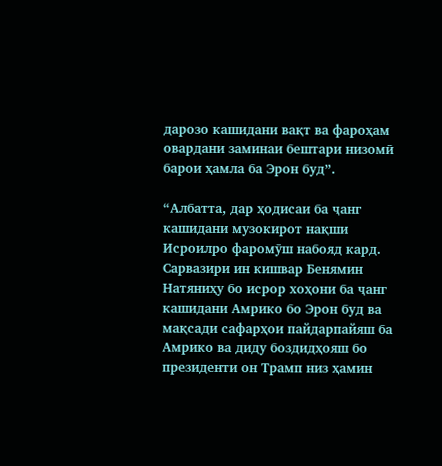дарозо кашидани вақт ва фароҳам овардани заминаи бештари низомӣ барои ҳамла ба Эрон буд”.

“Албатта, дар ҳодисаи ба ҷанг кашидани музокирот нақши Исроилро фаромӯш набояд кард. Сарвазири ин кишвар Бенямин Натяниҳу бо исрор хоҳони ба ҷанг кашидани Амрико бо Эрон буд ва мақсади сафарҳои пайдарпайяш ба Амрико ва диду боздидҳояш бо президенти он Трамп низ ҳамин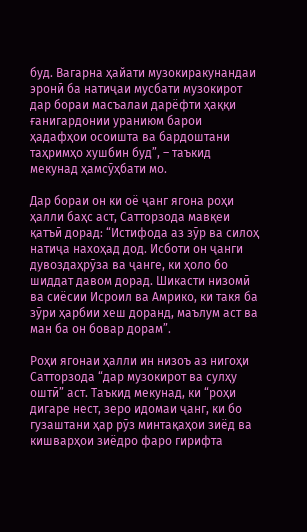буд. Вагарна ҳайати музокиракунандаи эронӣ ба натиҷаи мусбати музокирот дар бораи масъалаи дарёфти ҳаққи ғанигардонии ураниюм барои ҳадафҳои осоишта ва бардоштани таҳримҳо хушбин буд”, – таъкид мекунад ҳамсӯҳбати мо.

Дар бораи он ки оё ҷанг ягона роҳи ҳалли баҳс аст, Сатторзода мавқеи қатъӣ дорад: “Истифода аз зӯр ва силоҳ натиҷа нахоҳад дод. Исботи он ҷанги дувоздаҳрӯза ва ҷанге, ки ҳоло бо шиддат давом дорад. Шикасти низомӣ ва сиёсии Исроил ва Амрико, ки такя ба зӯри ҳарбии хеш доранд, маълум аст ва ман ба он бовар дорам”.

Роҳи ягонаи ҳалли ин низоъ аз нигоҳи Сатторзода “дар музокирот ва сулҳу оштӣ” аст. Таъкид мекунад, ки “роҳи дигаре нест, зеро идомаи ҷанг, ки бо гузаштани ҳар рӯз минтақаҳои зиёд ва кишварҳои зиёдро фаро гирифта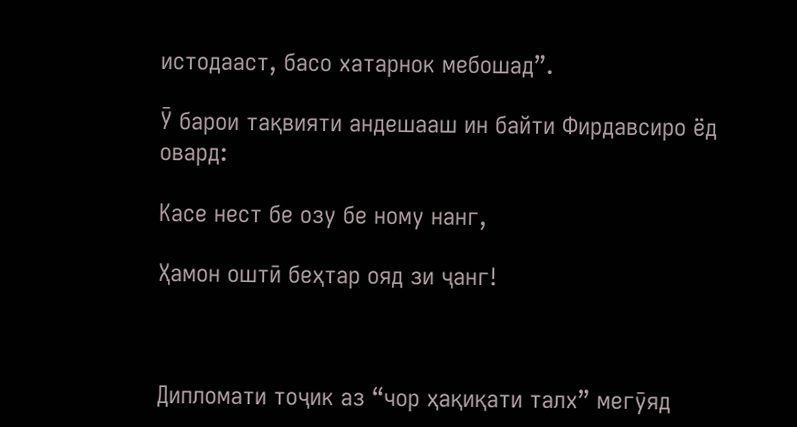истодааст, басо хатарнок мебошад”.

Ӯ барои тақвияти андешааш ин байти Фирдавсиро ёд овард:

Касе нест бе озу бе ному нанг,

Ҳамон оштӣ беҳтар ояд зи ҷанг!



Дипломати тоҷик аз “чор ҳақиқати талх” мегӯяд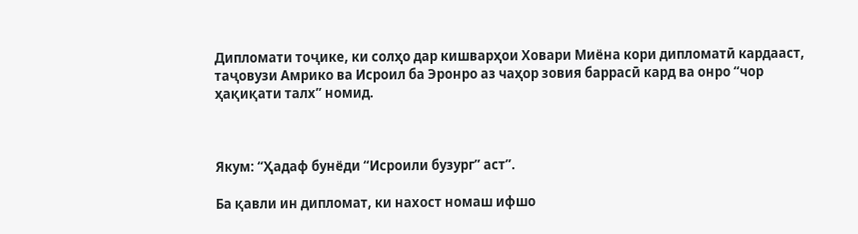Дипломати тоҷике, ки солҳо дар кишварҳои Ховари Миёна кори дипломатӣ кардааст, таҷовузи Амрико ва Исроил ба Эронро аз чаҳор зовия баррасӣ кард ва онро “чор ҳақиқати талх” номид.



Якум: “Ҳадаф бунёди “Исроили бузург” аст”.

Ба қавли ин дипломат, ки нахост номаш ифшо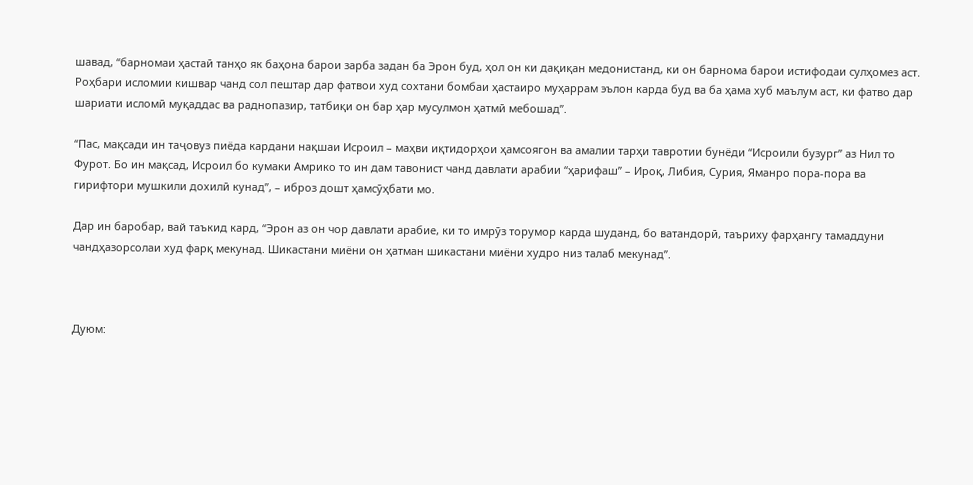шавад, “барномаи ҳастаӣ танҳо як баҳона барои зарба задан ба Эрон буд, ҳол он ки дақиқан медонистанд, ки он барнома барои истифодаи сулҳомез аст. Роҳбари исломии кишвар чанд сол пештар дар фатвои худ сохтани бомбаи ҳастаиро муҳаррам эълон карда буд ва ба ҳама хуб маълум аст, ки фатво дар шариати исломӣ муқаддас ва раднoпазир, татбиқи он бар ҳар мусулмон ҳатмӣ мебошад”.

“Пас, мақсади ин таҷовуз пиёда кардани нақшаи Исроил – маҳви иқтидорҳои ҳамсоягон ва амалии тарҳи тавротии бунёди “Исроили бузург” аз Нил то Фурот. Бо ин мақсад, Исроил бо кумаки Амрико то ин дам тавонист чанд давлати арабии “ҳарифаш” – Ироқ, Либия, Сурия, Яманро пора-пора ва гирифтори мушкили дохилӣ кунад”, – иброз дошт ҳамсӯҳбати мо.

Дар ин баробар, вай таъкид кард, “Эрон аз он чор давлати арабие, ки то имрӯз торумор карда шуданд, бо ватандорӣ, таъриху фарҳангу тамаддуни чандҳазорсолаи худ фарқ мекунад. Шикастани миёни он ҳатман шикастани миёни худро низ талаб мекунад”.



Дуюм: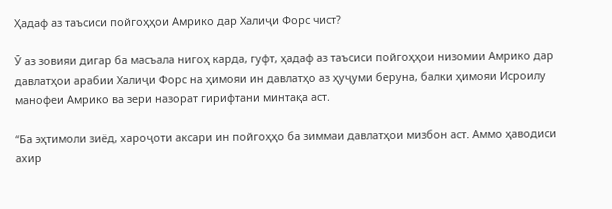Ҳадаф аз таъсиси пойгоҳҳои Амрико дар Халиҷи Форс чист?

Ӯ аз зовияи дигар ба масъала нигоҳ карда, гуфт, ҳадаф аз таъсиси пойгоҳҳои низомии Амрико дар давлатҳои арабии Халиҷи Форс на ҳимояи ин давлатҳо аз ҳуҷуми беруна, балки ҳимояи Исроилу манофеи Амрико ва зери назорат гирифтани минтақа аст.

“Ба эҳтимоли зиёд, хароҷоти аксари ин пойгоҳҳо ба зиммаи давлатҳои мизбон аст. Аммо ҳаводиси ахир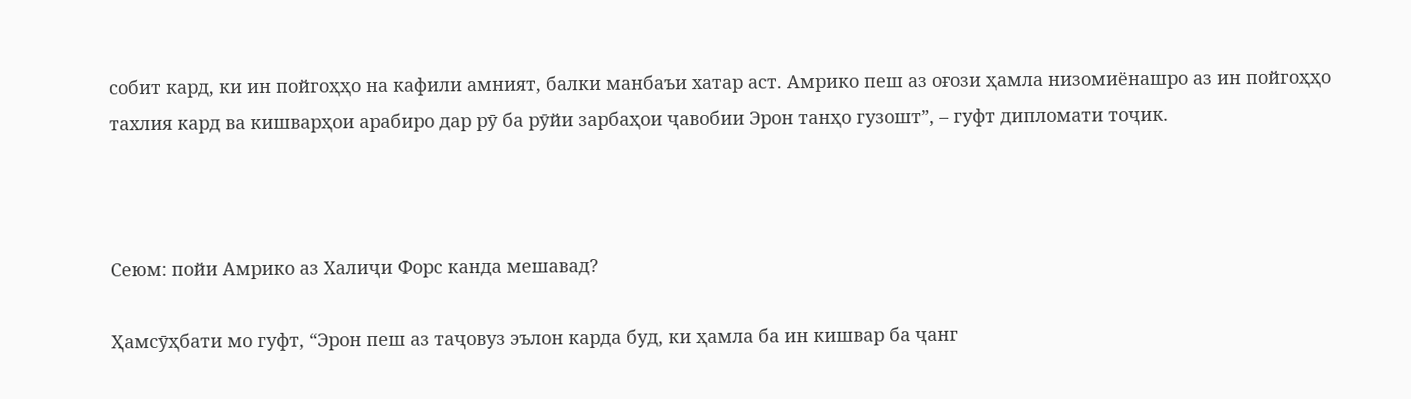собит кард, ки ин пойгоҳҳо на кафили амният, балки манбаъи хатар аст. Амрико пеш аз оғози ҳамла низомиёнашро аз ин пойгоҳҳо тахлия кард ва кишварҳои арабиро дар рӯ ба рӯйи зарбаҳои ҷавобии Эрон танҳо гузошт”, – гуфт дипломати тоҷик.



Сеюм: пойи Амрико аз Халиҷи Форс канда мешавад?

Ҳамсӯҳбати мо гуфт, “Эрон пеш аз таҷовуз эълон карда буд, ки ҳамла ба ин кишвар ба ҷанг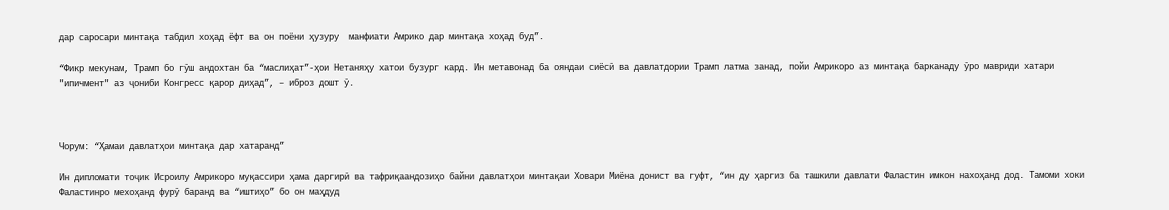дар саросари минтақа табдил хоҳад ёфт ва он поёни ҳузуру  манфиати Амрико дар минтақа хоҳад буд”.

“Фикр мекунам, Трамп бо гӯш андохтан ба “маслиҳат”-ҳои Нетаняҳу хатои бузург кард. Ин метавонад ба ояндаи сиёсӣ ва давлатдории Трамп латма занад, пойи Амрикоро аз минтақа барканаду ӯро мавриди хатари "ипичмент" аз ҷониби Конгресс қарор диҳад”, – иброз дошт ӯ.



Чорум: “Ҳамаи давлатҳои минтақа дар хатаранд”

Ин дипломати тоҷик Исроилу Амрикоро муқассири ҳама даргирӣ ва тафриқаандозиҳо байни давлатҳои минтақаи Ховари Миёна донист ва гуфт, “ин ду ҳаргиз ба ташкили давлати Фаластин имкон нахоҳанд дод. Тамоми хоки Фаластинро мехоҳанд фурӯ баранд ва “иштиҳо” бо он маҳдуд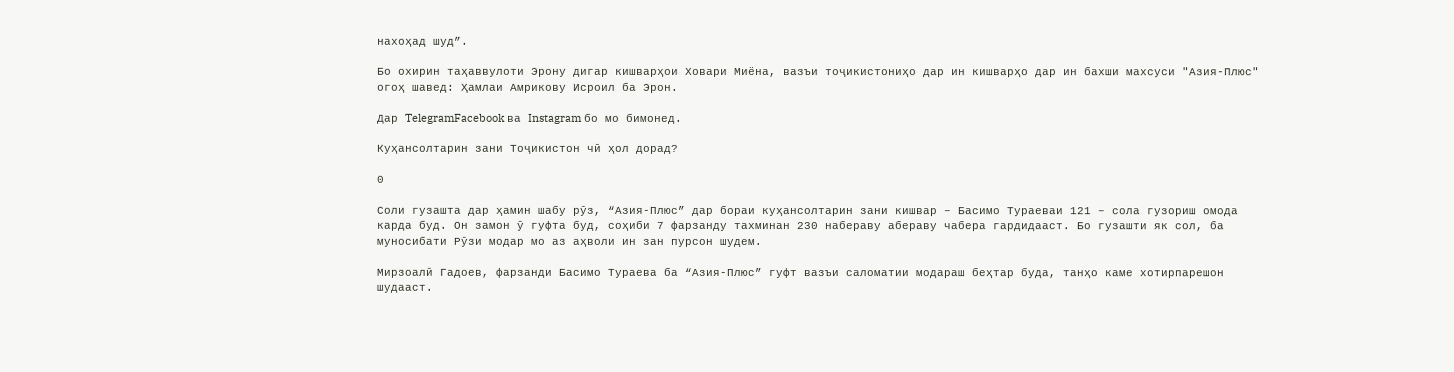нахоҳад шуд”.

Бо охирин таҳаввулоти Эрону дигар кишварҳои Ховари Миёна, вазъи тоҷикистониҳо дар ин кишварҳо дар ин бахши махсуси "Азия-Плюс" огоҳ шавед: Ҳамлаи Амрикову Исроил ба Эрон.

Дар TelegramFacebook ва Instagram бо мо бимонед.

Куҳансолтарин зани Тоҷикистон чӣ ҳол дорад?

0

Соли гузашта дар ҳамин шабу рӯз, “Азия-Плюс” дар бораи куҳансолтарин зани кишвар – Басимо Тураеваи 121 – сола гузориш омода карда буд. Он замон ӯ гуфта буд, соҳиби 7 фарзанду тахминан 230 набераву абераву чабера гардидааст. Бо гузашти як сол, ба муносибати Рӯзи модар мо аз аҳволи ин зан пурсон шудем.

Мирзоалӣ Гадоев, фарзанди Басимо Тураева ба “Азия-Плюс” гуфт вазъи саломатии модараш беҳтар буда, танҳо каме хотирпарешон шудааст.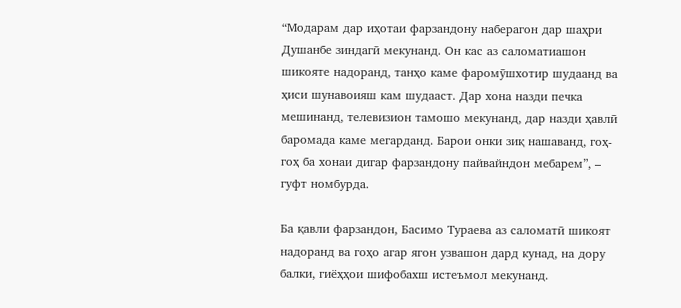“Модарам дар иҳотаи фарзандону наберагон дар шаҳри Душанбе зиндагӣ мекунанд. Он кас аз саломатиашон шикояте надоранд, танҳо каме фаромӯшхотир шудаанд ва ҳиси шунавоияш кам шудааст. Дар хона назди печка мешинанд, телевизион тамошо мекунанд, дар назди ҳавлӣ баромада каме мегарданд. Барои онки зиқ нашаванд, гоҳ-гоҳ ба хонаи дигар фарзандону пайвайндон мебарем”, – гуфт номбурда.

Ба қавли фарзандон, Басимо Тураева аз саломатӣ шикоят надоранд ва гоҳо агар ягон узвашон дард кунад, на дору балки, гиёҳҳои шифобахш истеъмол мекунанд.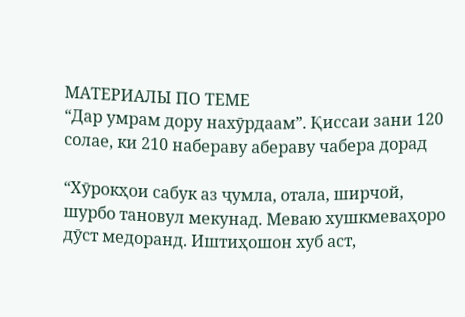МАТЕРИАЛЫ ПО ТЕМЕ
“Дар умрам дору нахӯрдаам”. Қиссаи зани 120 солае, ки 210 набераву абераву чабера дорад

“Хӯрокҳои сабук аз ҷумла, отала, ширчой, шурбо тановул мекунад. Меваю хушкмеваҳоро дӯст медоранд. Иштиҳошон хуб аст,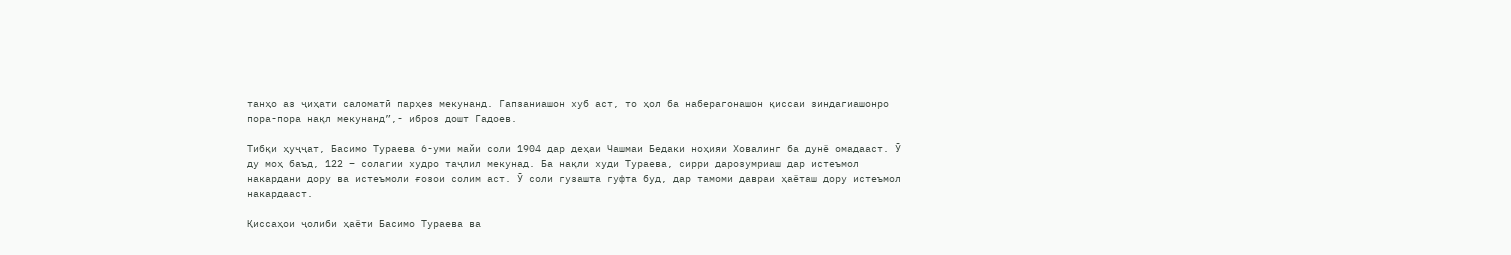танҳо аз ҷиҳати саломатӣ парҳез мекунанд. Гапзаниашон хуб аст, то ҳол ба наберагонашон қиссаи зиндагиашонро пора-пора нақл мекунанд”,- иброз дошт Гадоев.

Тибқи ҳуҷҷат, Басимо Тураева 6-уми майи соли 1904 дар деҳаи Чашмаи Бедаки ноҳияи Ховалинг ба дунё омадааст. Ӯ ду моҳ баъд, 122 – солагии худро таҷлил мекунад. Ба нақли худи Тураева, сирри дарозумриаш дар истеъмол накардани дору ва истеъмоли ғозои солим аст. Ӯ соли гузашта гуфта буд, дар тамоми давраи ҳаёташ дору истеъмол накардааст.

Қиссаҳои ҷолиби ҳаёти Басимо Тураева ва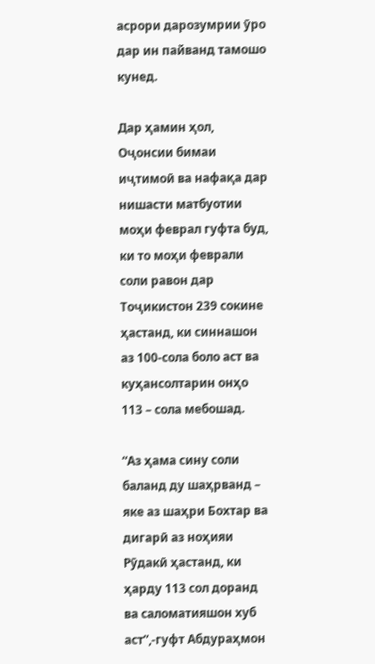асрори дарозумрии ӯро дар ин пайванд тамошо кунед.

Дар ҳамин ҳол, Оҷонсии бимаи иҷтимоӣ ва нафақа дар нишасти матбуотии моҳи феврал гуфта буд, ки то моҳи феврали соли равон дар Тоҷикистон 239 сокине ҳастанд, ки синнашон аз 100-сола боло аст ва куҳансолтарин онҳо 113 – сола мебошад.

“Аз ҳама сину соли баланд ду шаҳрванд – яке аз шаҳри Бохтар ва дигарӣ аз ноҳияи Рӯдакӣ ҳастанд, ки ҳарду 113 сол доранд ва саломатияшон хуб аст”,-гуфт Абдураҳмон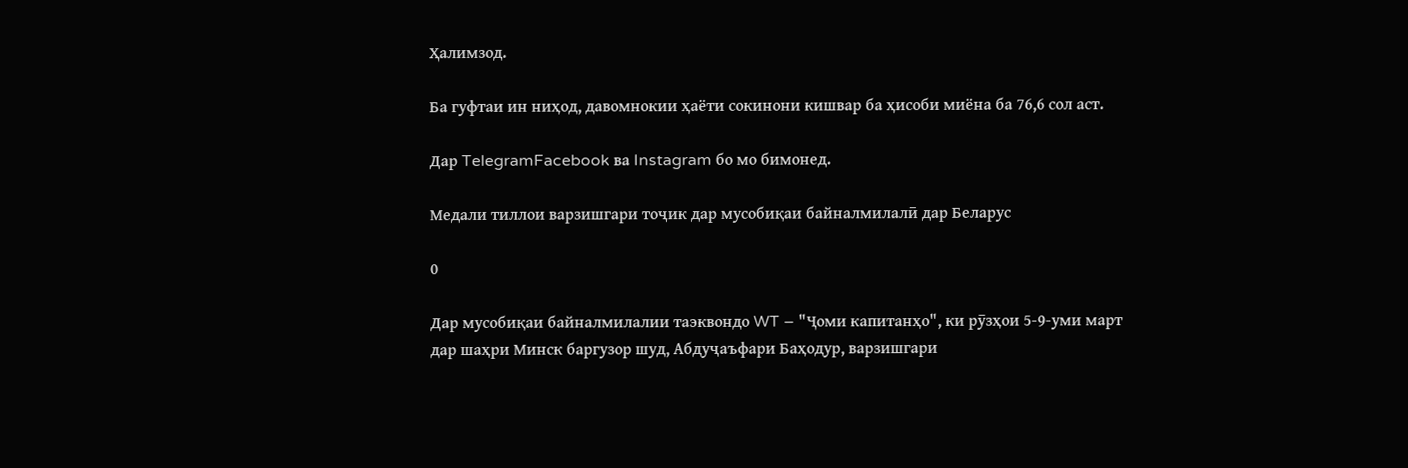Ҳалимзод.

Ба гуфтаи ин ниҳод, давомнокии ҳаёти сокинони кишвар ба ҳисоби миёна ба 76,6 сол аст.

Дар TelegramFacebook ва Instagram бо мо бимонед.

Медали тиллои варзишгари тоҷик дар мусобиқаи байналмилалӣ дар Беларус

0

Дар мусобиқаи байналмилалии таэквондо WT – "Ҷоми капитанҳо", ки рӯзҳои 5-9-уми март дар шаҳри Минск баргузор шуд, Абдуҷаъфари Баҳодур, варзишгари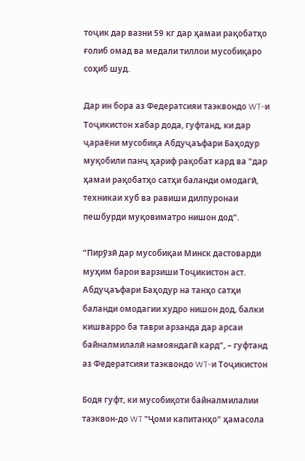тоҷик дар вазни 59 кг дар ҳамаи рақобатҳо ғолиб омад ва медали тиллои мусобиқаро соҳиб шуд.

Дар ин бора аз Федератсияи таэквондо WT-и Тоҷикистон хабар дода, гуфтанд, ки дар ҷараёни мусобиқа Абдуҷаъфари Баҳодур муқобили панҷ ҳариф рақобат кард ва "дар ҳамаи рақобатҳо сатҳи баланди омодагӣ, техникаи хуб ва равиши дилпуронаи пешбурди муқовиматро нишон дод".

“Пирӯзӣ дар мусобиқаи Минск дастоварди муҳим барои варзиши Тоҷикистон аст. Абдуҷаъфари Баҳодур на танҳо сатҳи баланди омодагии худро нишон дод, балки кишварро ба таври арзанда дар арсаи байналмилалӣ намояндагӣ кард”, – гуфтанд аз Федератсияи таэквондо WT-и Тоҷикистон

Бодя гуфт, ки мусобиқоти байналмилалии таэквон-до WT "Ҷоми капитанҳо" ҳамасола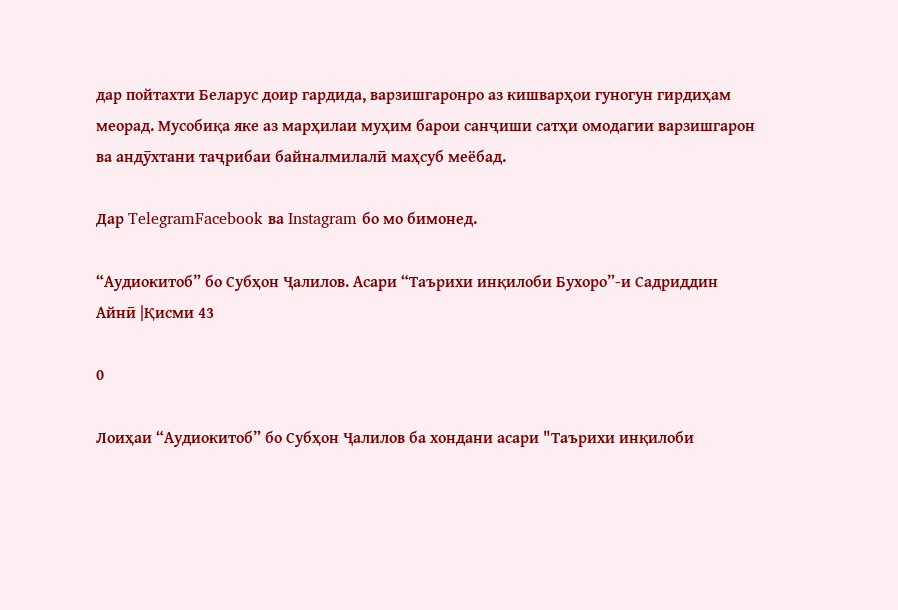дар пойтахти Беларус доир гардида, варзишгаронро аз кишварҳои гуногун гирдиҳам меорад. Мусобиқа яке аз марҳилаи муҳим барои санҷиши сатҳи омодагии варзишгарон ва андӯхтани таҷрибаи байналмилалӣ маҳсуб меёбад.

Дар TelegramFacebook ва Instagram бо мо бимонед.

“Аудиокитоб” бо Субҳон Ҷалилов. Асари “Таърихи инқилоби Бухоро”-и Садриддин Айнӣ |Қисми 43

0

Лоиҳаи “Аудиокитоб” бо Субҳон Ҷалилов ба хондани асари "Таърихи инқилоби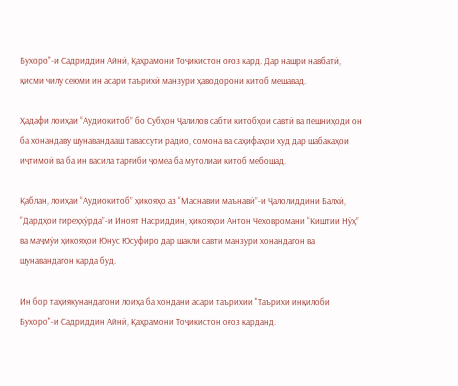Бухоро"-и Садриддин Айнӣ, Қаҳрамони Тоҷикистон оғоз кард. Дар нашри навбатӣ, қисми чилу сеюми ин асари таърихӣ манзури ҳаводорони китоб мешавад.

Ҳадафи лоиҳаи “Аудиокитоб” бо Субҳон Ҷалилов сабти китобҳои савтӣ ва пешниҳоди он ба хонандаву шунавандааш тавассути радио, сомона ва саҳифаҳои худ дар шабакаҳои иҷтимоӣ ва ба ин васила тарғиби ҷомеа ба мутолиаи китоб мебошад.

Қаблан, лоиҳаи “Аудиокитоб” ҳикояҳо аз “Маснавии маънавӣ”-и Ҷалолиддини Балхӣ, “Дардҳои гиреҳхӯрда”-и Иноят Насриддин, ҳикояҳои Антон Чеховромани “Киштии Нӯҳ” ва маҷмӯи ҳикояҳои Юнус Юсуфиро дар шакли савти манзури хонандагон ва шунавандагон карда буд.

Ин бор таҳиякунандагони лоиҳа ба хондани асари таърихии "Таърихи инқилоби Бухоро"-и Садриддин Айнӣ, Қаҳрамони Тоҷикистон оғоз карданд.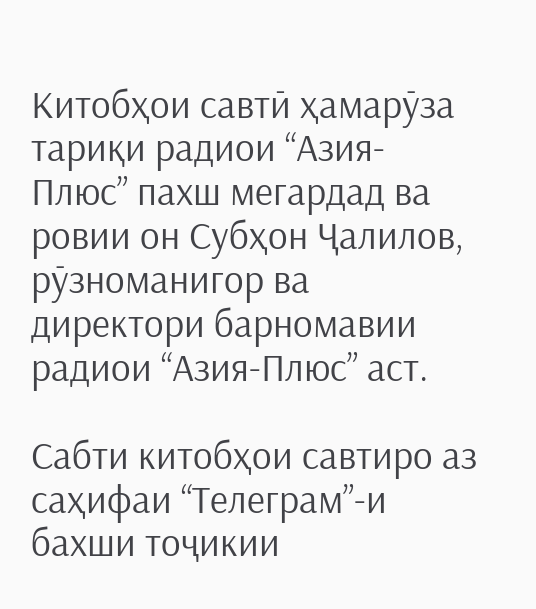Китобҳои савтӣ ҳамарӯза тариқи радиои “Азия-Плюс” пахш мегардад ва ровии он Субҳон Ҷалилов, рӯзноманигор ва директори барномавии радиои “Азия-Плюс” аст.

Cабти китобҳои савтиро аз саҳифаи “Телеграм”-и бахши тоҷикии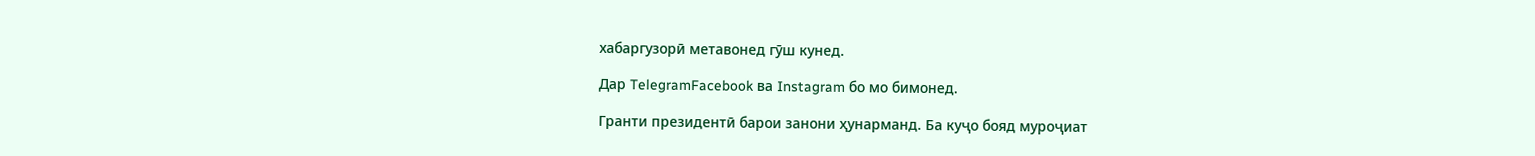хабаргузорӣ метавонед гӯш кунед.

Дар TelegramFacebook ва Instagram бо мо бимонед.

Гранти президентӣ барои занони ҳунарманд. Ба куҷо бояд муроҷиат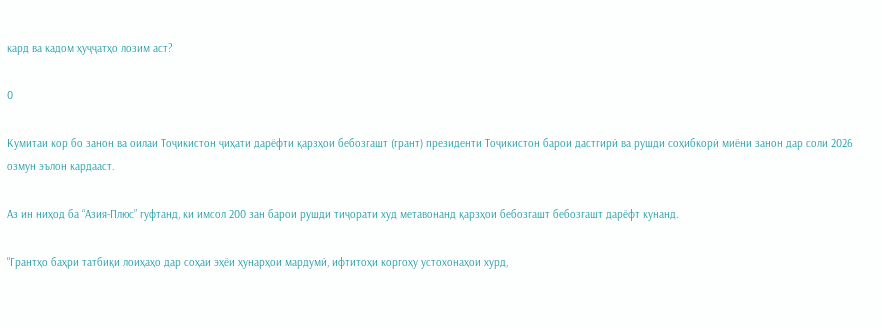кард ва кадом ҳуҷҷатҳо лозим аст?

0

Кумитаи кор бо занон ва оилаи Тоҷикистон ҷиҳати дарёфти қарзҳои бебозгашт (грант) президенти Тоҷикистон барои дастгирӣ ва рушди соҳибкорӣ миёни занон дар соли 2026 озмун эълон кардааст.

Аз ин ниҳод ба “Азия-Плюс” гуфтанд, ки имсол 200 зан барои рушди тиҷорати худ метавонанд қарзҳои бебозгашт бебозгашт дарёфт кунанд.

"Грантҳо баҳри татбиқи лоиҳаҳо дар соҳаи эҳёи ҳунарҳои мардумӣ, ифтитоҳи коргоҳу устохонаҳои хурд,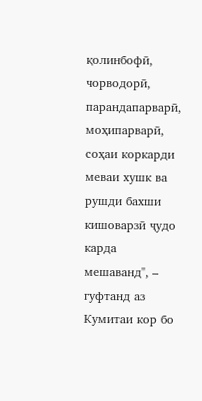қолинбофӣ, чорводорӣ, парандапарварӣ, моҳипарварӣ, соҳаи коркарди меваи хушк ва рушди бахши кишоварзӣ ҷудо карда мешаванд", – гуфтанд аз Кумитаи кор бо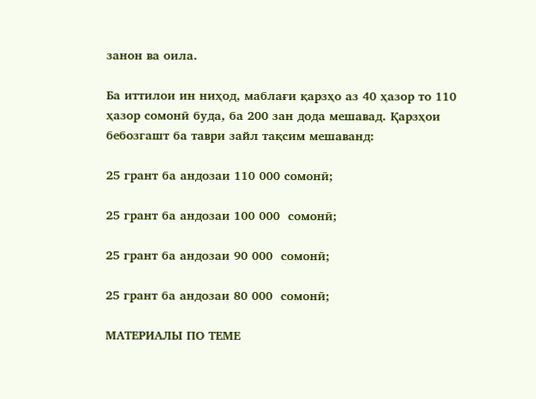занон ва оила.

Ба иттилои ин ниҳод, маблағи қарзҳо аз 40 ҳазор то 110 ҳазор сомонӣ буда, ба 200 зан дода мешавад. Қарзҳои бебозгашт ба таври зайл тақсим мешаванд:

25 грант ба андозаи 110 000 сомонӣ;

25 грант ба андозаи 100 000  сомонӣ;

25 грант ба андозаи 90 000  сомонӣ;

25 грант ба андозаи 80 000  сомонӣ;

МАТЕРИАЛЫ ПО ТЕМЕ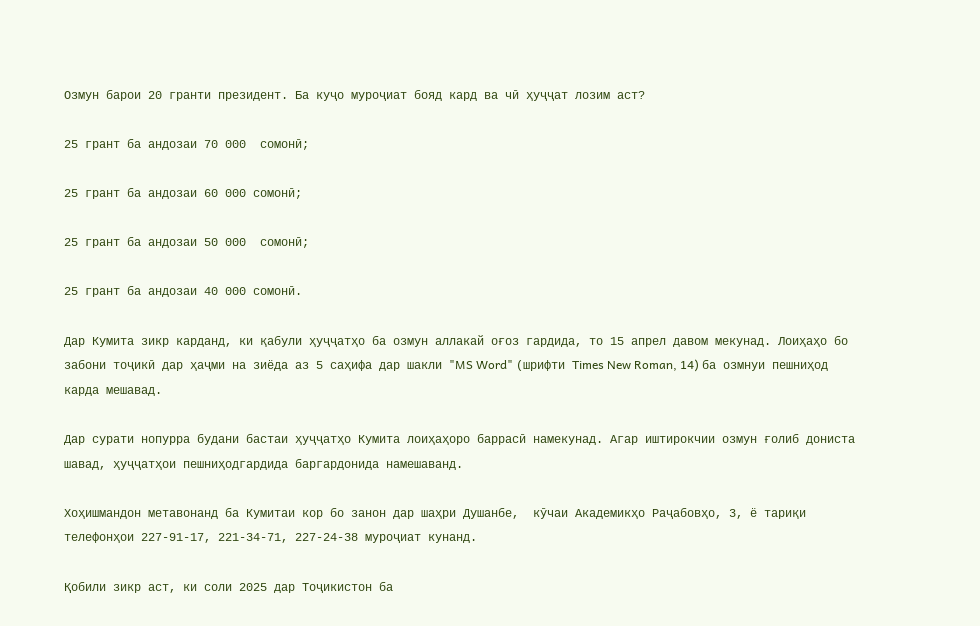Озмун барои 20 гранти президент. Ба куҷо муроҷиат бояд кард ва чӣ ҳуҷҷат лозим аст?

25 грант ба андозаи 70 000  сомонӣ;

25 грант ба андозаи 60 000 сомонӣ;

25 грант ба андозаи 50 000  сомонӣ;

25 грант ба андозаи 40 000 сомонӣ.

Дар Кумита зикр карданд, ки қабули ҳуҷҷатҳо ба озмун аллакай оғоз гардида, то 15 апрел давом мекунад. Лоиҳаҳо бо забони тоҷикӣ дар ҳаҷми на зиёда аз 5 саҳифа дар шакли "MS Word" (шрифти Times New Roman, 14) ба озмнуи пешниҳод карда мешавад.

Дар сурати нопурра будани бастаи ҳуҷҷатҳо Кумита лоиҳаҳоро баррасӣ намекунад. Агар иштирокчии озмун ғолиб дониста шавад, ҳуҷҷатҳои пешниҳодгардида баргардонида намешаванд.

Хоҳишмандон метавонанд ба Кумитаи кор бо занон дар шаҳри Душанбе,  кӯчаи Академикҳо Раҷабовҳо, 3, ё тариқи телефонҳои 227-91-17, 221-34-71, 227-24-38 муроҷиат кунанд.

Қобили зикр аст, ки соли 2025 дар Тоҷикистон ба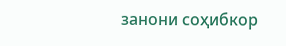занони соҳибкор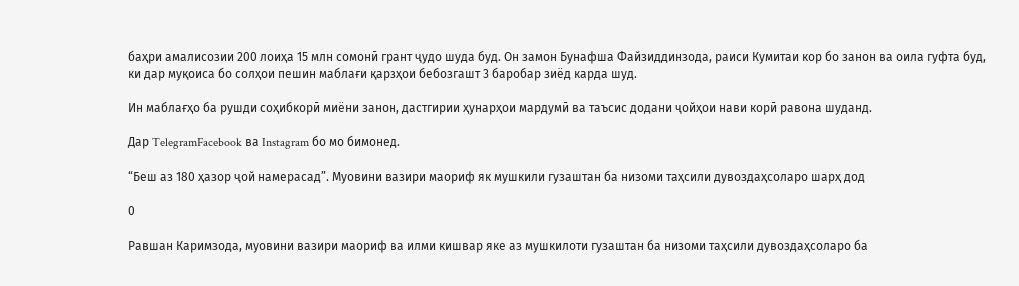баҳри амалисозии 200 лоиҳа 15 млн сомонӣ грант ҷудо шуда буд. Он замон Бунафша Файзиддинзода, раиси Кумитаи кор бо занон ва оила гуфта буд, ки дар муқоиса бо солҳои пешин маблағи қарзҳои бебозгашт 3 баробар зиёд карда шуд.

Ин маблағҳо ба рушди соҳибкорӣ миёни занон, дастгирии ҳунарҳои мардумӣ ва таъсис додани ҷойҳои нави корӣ равона шуданд.

Дар TelegramFacebook ва Instagram бо мо бимонед.

“Беш аз 180 ҳазор ҷой намерасад”. Муовини вазири маориф як мушкили гузаштан ба низоми таҳсили дувоздаҳсоларо шарҳ дод

0

Равшан Каримзода, муовини вазири маориф ва илми кишвар яке аз мушкилоти гузаштан ба низоми таҳсили дувоздаҳсоларо ба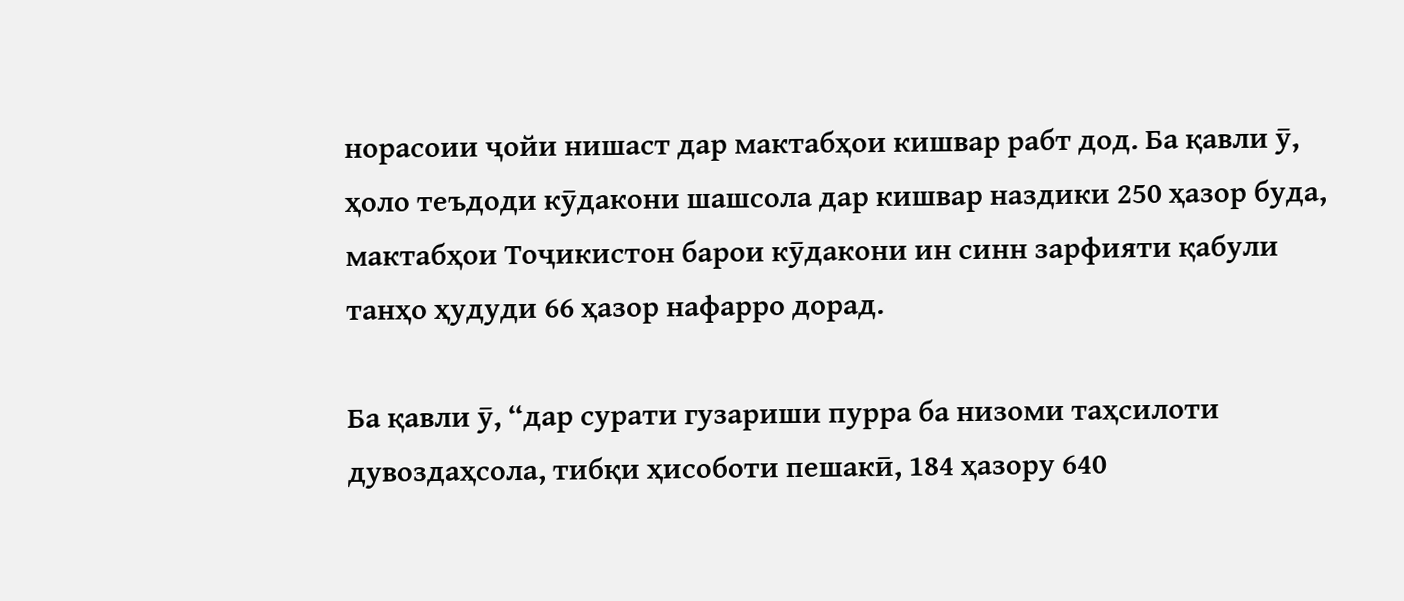норасоии ҷойи нишаст дар мактабҳои кишвар рабт дод. Ба қавли ӯ, ҳоло теъдоди кӯдакони шашсола дар кишвар наздики 250 ҳазор буда, мактабҳои Тоҷикистон барои кӯдакони ин синн зарфияти қабули танҳо ҳудуди 66 ҳазор нафарро дорад.

Ба қавли ӯ, “дар сурати гузариши пурра ба низоми таҳсилоти дувоздаҳсола, тибқи ҳисоботи пешакӣ, 184 ҳазору 640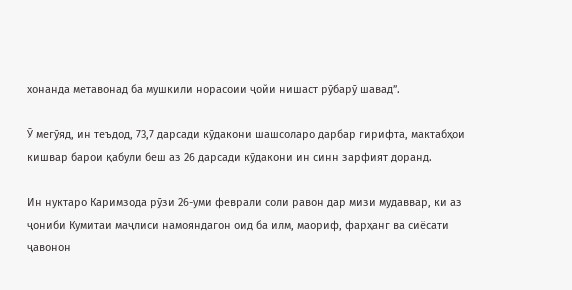хонанда метавонад ба мушкили норасоии ҷойи нишаст рӯбарӯ шавад”.

Ӯ мегӯяд, ин теъдод, 73,7 дарсади кӯдакони шашсоларо дарбар гирифта, мактабҳои кишвар барои қабули беш аз 26 дарсади кӯдакони ин синн зарфият доранд.

Ин нуктаро Каримзода рӯзи 26-уми феврали соли равон дар мизи мудаввар, ки аз ҷониби Кумитаи маҷлиси намояндагон оид ба илм, маориф, фарҳанг ва сиёсати ҷавонон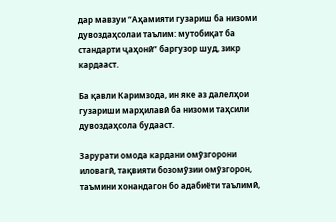дар мавзуи “Аҳамияти гузариш ба низоми дувоздаҳсолаи таълим: мутобиқат ба стандарти ҷаҳонӣ” баргузор шуд, зикр кардааст.

Ба қавли Каримзода, ин яке аз далелҳои гузариши марҳилавӣ ба низоми таҳсили дувоздаҳсола будааст.

Зарурати омода кардани омӯзгорони иловагӣ, тақвияти бозомӯзии омӯзгорон, таъмини хонандагон бо адабиёти таълимӣ,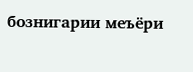бознигарии меъёри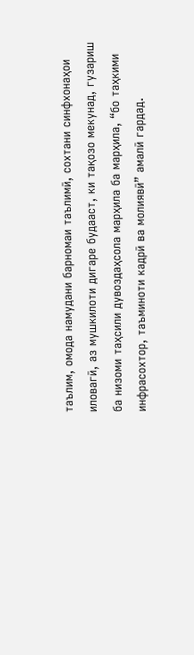таълим, омода намудани барномаи таълимӣ, сохтани синфхонаҳои иловагӣ, аз мушкилоти дигаре будааст, ки тақозо мекунад, гузариш ба низоми таҳсили дувоздаҳсола марҳила ба марҳила, “бо таҳкими инфрасохтор, таъминоти кадрӣ ва молиявӣ” амалӣ гардад.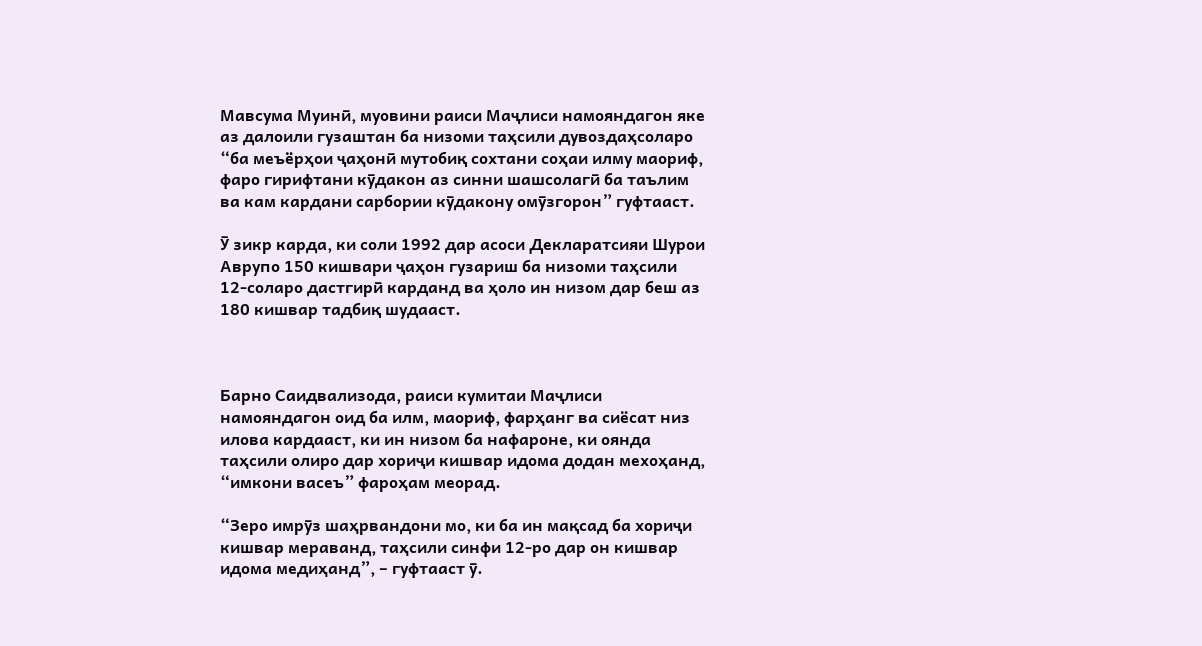Мавсума Муинӣ, муовини раиси Маҷлиси намояндагон яке аз далоили гузаштан ба низоми таҳсили дувоздаҳсоларо “ба меъёрҳои ҷаҳонӣ мутобиқ сохтани соҳаи илму маориф, фаро гирифтани кӯдакон аз синни шашсолагӣ ба таълим ва кам кардани сарбории кӯдакону омӯзгорон” гуфтааст.

Ӯ зикр карда, ки соли 1992 дар асоси Декларатсияи Шурои Аврупо 150 кишвари ҷаҳон гузариш ба низоми таҳсили 12-соларо дастгирӣ карданд ва ҳоло ин низом дар беш аз 180 кишвар тадбиқ шудааст.



Барно Саидвализода, раиси кумитаи Маҷлиси намояндагон оид ба илм, маориф, фарҳанг ва сиёсат низ илова кардааст, ки ин низом ба нафароне, ки оянда таҳсили олиро дар хориҷи кишвар идома додан мехоҳанд, “имкони васеъ” фароҳам меорад.

“Зеро имрӯз шаҳрвандони мо, ки ба ин мақсад ба хориҷи кишвар мераванд, таҳсили синфи 12-ро дар он кишвар идома медиҳанд”, – гуфтааст ӯ.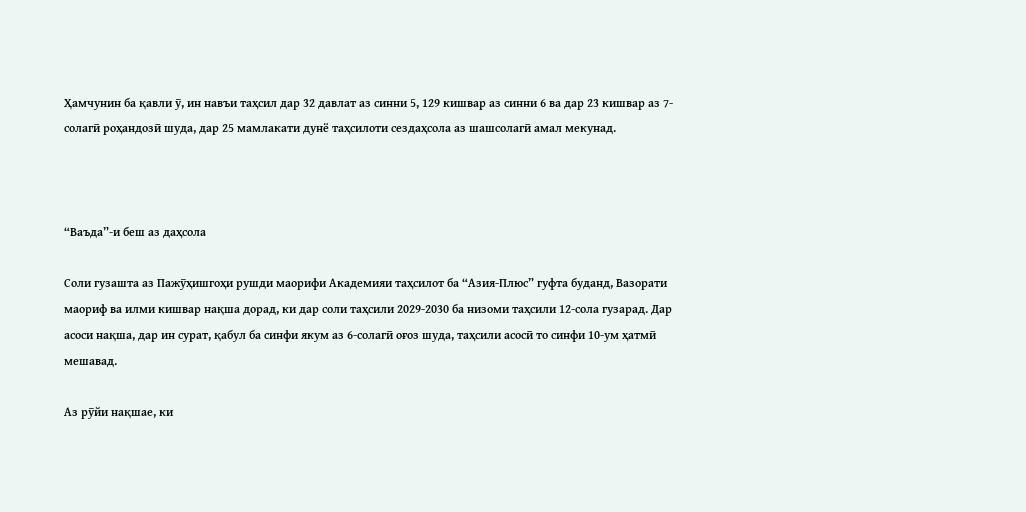Ҳамчунин ба қавли ӯ, ин навъи таҳсил дар 32 давлат аз синни 5, 129 кишвар аз синни 6 ва дар 23 кишвар аз 7-солагӣ роҳандозӣ шуда, дар 25 мамлакати дунё таҳсилоти сездаҳсола аз шашсолагӣ амал мекунад.



“Ваъда”-и беш аз даҳсола

Соли гузашта аз Пажӯҳишгоҳи рушди маорифи Академияи таҳсилот ба “Азия-Плюс” гуфта буданд, Вазорати маориф ва илми кишвар нақша дорад, ки дар соли таҳсили 2029-2030 ба низоми таҳсили 12-сола гузарад. Дар асоси нақша, дар ин сурат, қабул ба синфи якум аз 6-солагӣ оғоз шуда, таҳсили асосӣ то синфи 10-ум ҳатмӣ мешавад.

Аз рӯйи нақшае, ки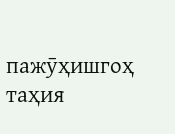пажӯҳишгоҳ таҳия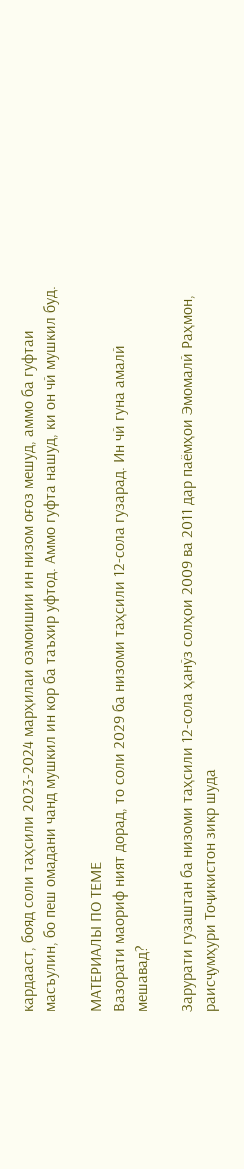кардааст, бояд соли таҳсили 2023-2024 марҳилаи озмоишии ин низом оғоз мешуд, аммо ба гуфтаи масъулин, бо пеш омадани чанд мушкил ин кор ба таъхир уфтод. Аммо гуфта нашуд, ки он чӣ мушкил буд.

МАТЕРИАЛЫ ПО ТЕМЕ
Вазорати маориф ният дорад, то соли 2029 ба низоми таҳсили 12-сола гузарад. Ин чӣ гуна амалӣ мешавад?

Зарурати гузаштан ба низоми таҳсили 12-сола ҳанӯз солҳои 2009 ва 2011 дар паёмҳои Эмомалӣ Раҳмон, раисҷумҳури Тоҷикистон зикр шуда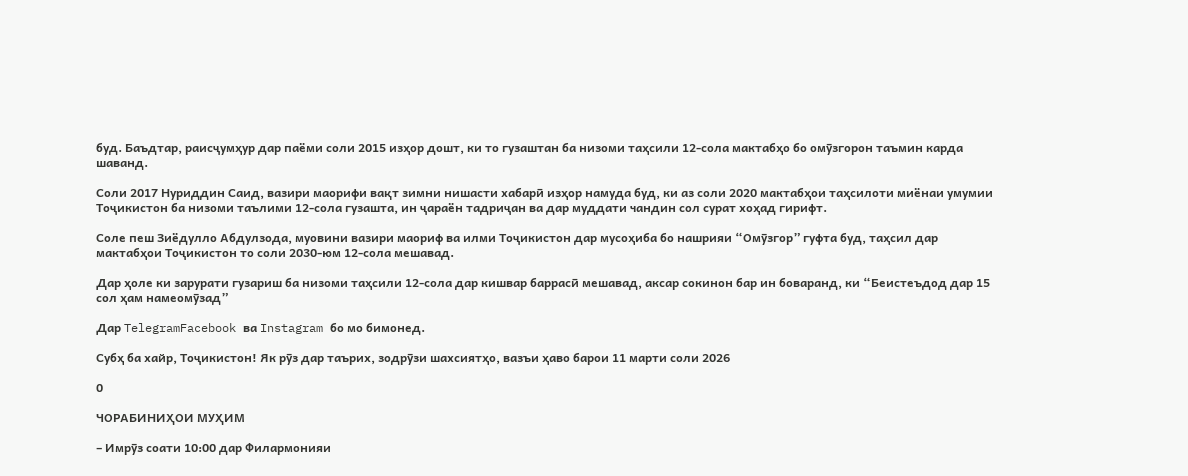буд. Баъдтар, раисҷумҳур дар паёми соли 2015 изҳор дошт, ки то гузаштан ба низоми таҳсили 12-сола мактабҳо бо омӯзгорон таъмин карда шаванд.

Соли 2017 Нуриддин Саид, вазири маорифи вақт зимни нишасти хабарӣ изҳор намуда буд, ки аз соли 2020 мактабҳои таҳсилоти миёнаи умумии Тоҷикистон ба низоми таълими 12-сола гузашта, ин ҷараён тадриҷан ва дар муддати чандин сол сурат хоҳад гирифт.

Соле пеш Зиёдулло Абдулзода, муовини вазири маориф ва илми Тоҷикистон дар мусоҳиба бо нашрияи “Омӯзгор” гуфта буд, таҳсил дар мактабҳои Тоҷикистон то соли 2030-юм 12-сола мешавад.

Дар ҳоле ки зарурати гузариш ба низоми таҳсили 12-сола дар кишвар баррасӣ мешавад, аксар сокинон бар ин боваранд, ки “Беистеъдод дар 15 сол ҳам намеомӯзад”

Дар TelegramFacebook ва Instagram бо мо бимонед.

Субҳ ба хайр, Тоҷикистон! Як рӯз дар таърих, зодрӯзи шахсиятҳо, вазъи ҳаво барои 11 марти соли 2026

0

ЧОРАБИНИҲОИ МУҲИМ

– Имрӯз соати 10:00 дар Филармонияи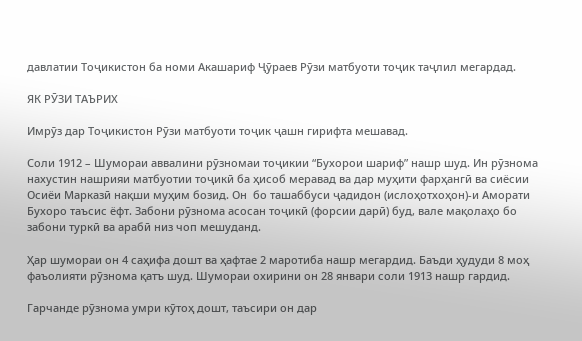давлатии Тоҷикистон ба номи Акашариф Ҷӯраев Рӯзи матбуоти тоҷик таҷлил мегардад.

ЯК РӮЗИ ТАЪРИХ

Имрӯз дар Тоҷикистон Рӯзи матбуоти тоҷик ҷашн гирифта мешавад.

Соли 1912 – Шумораи аввалини рӯзномаи тоҷикии “Бухорои шариф” нашр шуд. Ин рӯзнома нахустин нашрияи матбуотии тоҷикӣ ба ҳисоб меравад ва дар муҳити фарҳангӣ ва сиёсии Осиёи Марказӣ нақши муҳим бозид. Он  бо ташаббуси ҷадидон (ислоҳотхоҳон)-и Аморати Бухоро таъсис ёфт. Забони рӯзнома асосан тоҷикӣ (форсии дарӣ) буд, вале мақолаҳо бо забони туркӣ ва арабӣ низ чоп мешуданд.

Ҳар шумораи он 4 саҳифа дошт ва ҳафтае 2 маротиба нашр мегардид. Баъди ҳудуди 8 моҳ фаъолияти рӯзнома қатъ шуд. Шумораи охирини он 28 январи соли 1913 нашр гардид.

Гарчанде рӯзнома умри кӯтоҳ дошт, таъсири он дар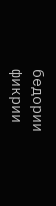бедории фикрии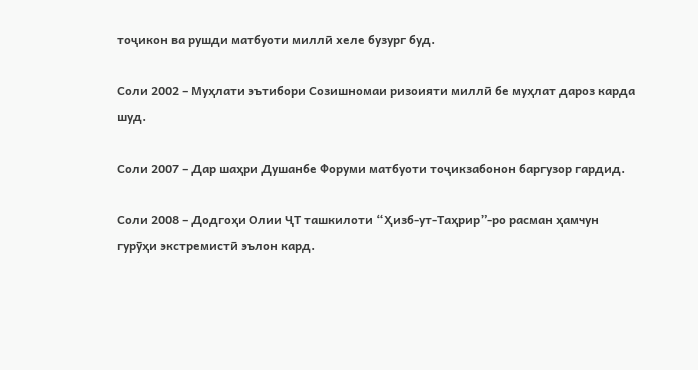тоҷикон ва рушди матбуоти миллӣ хеле бузург буд.

Соли 2002 – Муҳлати эътибори Созишномаи ризоияти миллӣ бе муҳлат дароз карда шуд.

Соли 2007 – Дар шаҳри Душанбе Форуми матбуоти тоҷикзабонон баргузор гардид.

Соли 2008 – Додгоҳи Олии ҶТ ташкилоти “Ҳизб-ут-Таҳрир”-ро расман ҳамчун гурӯҳи экстремистӣ эълон кард.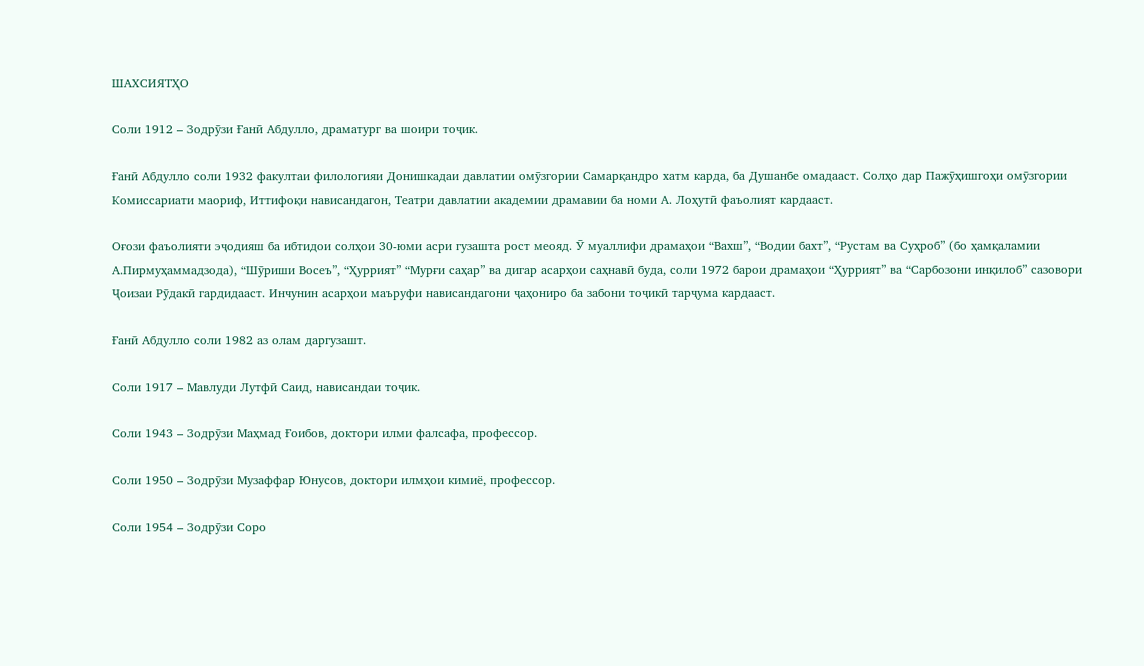ШАХСИЯТҲО

Соли 1912 – Зодрӯзи Ғанӣ Абдулло, драматург ва шоири тоҷик.

Ғанӣ Абдулло соли 1932 факултаи филологияи Донишкадаи давлатии омӯзгории Самарқандро хатм карда, ба Душанбе омадааст. Солҳо дар Пажӯҳишгоҳи омӯзгории Комиссариати маориф, Иттифоқи нависандагон, Театри давлатии академии драмавии ба номи А. Лоҳутӣ фаъолият кардааст.

Оғози фаъолияти эҷодияш ба ибтидои солҳои 30-юми асри гузашта рост меояд. Ӯ муаллифи драмаҳои “Вахш”, “Водии бахт”, “Рустам ва Суҳроб” (бо ҳамқаламии А.Пирмуҳаммадзода), “Шӯриши Восеъ”, “Ҳуррият” “Мурғи саҳар” ва дигар асарҳои саҳнавӣ буда, соли 1972 барои драмаҳои “Ҳуррият” ва “Сарбозони инқилоб” сазовори Ҷоизаи Рӯдакӣ гардидааст. Инчунин асарҳои маъруфи нависандагони ҷаҳониро ба забони тоҷикӣ тарҷума кардааст.

Ғанӣ Абдулло соли 1982 аз олам даргузашт.

Соли 1917 – Мавлуди Лутфӣ Саид, нависандаи тоҷик.

Соли 1943 – Зодрӯзи Маҳмад Ғоибов, доктори илми фалсафа, профессор.

Соли 1950 – Зодрӯзи Музаффар Юнусов, доктори илмҳои кимиё, профессор.

Соли 1954 – Зодрӯзи Соро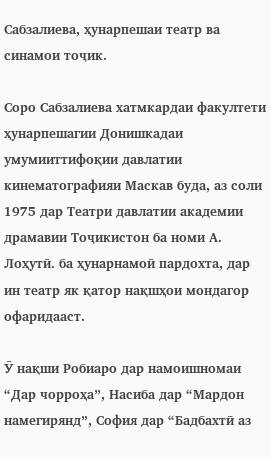Сабзалиева, ҳунарпешаи театр ва синамои тоҷик.

Соро Сабзалиева хатмкардаи факултети ҳунарпешагии Донишкадаи умумииттифоқии давлатии кинематографияи Маскав буда, аз соли 1975 дар Театри давлатии академии драмавии Тоҷикистон ба номи А. Лоҳутӣ. ба ҳунарнамоӣ пардохта, дар ин театр як қатор нақшҳои мондагор офаридааст.

Ӯ нақши Робиаро дар намоишномаи “Дар чорроҳа”, Насиба дар “Мардон намегирянд”, София дар “Бадбахтӣ аз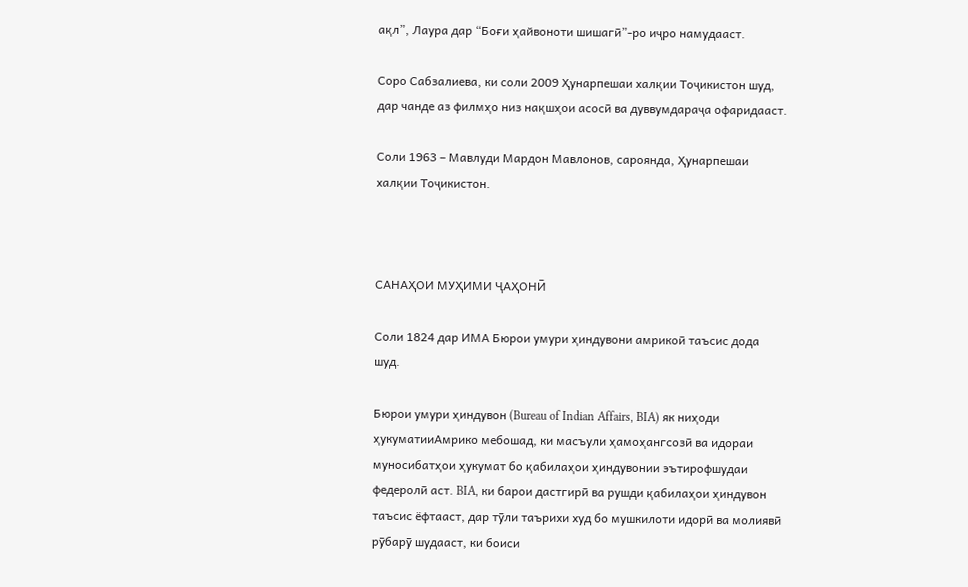ақл”, Лаура дар “Боғи ҳайвоноти шишагӣ”-ро иҷро намудааст.

Соро Сабзалиева, ки соли 2009 Ҳунарпешаи халқии Тоҷикистон шуд, дар чанде аз филмҳо низ нақшҳои асосӣ ва дуввумдараҷа офаридааст.

Соли 1963 – Мавлуди Мардон Мавлонов, сароянда, Ҳунарпешаи халқии Тоҷикистон.



САНАҲОИ МУҲИМИ ҶАҲОНӢ

Соли 1824 дар ИМА Бюрои умури ҳиндувони амрикоӣ таъсис дода шуд.

Бюрои умури ҳиндувон (Bureau of Indian Affairs, BIA) як ниҳоди ҳукуматииАмрико мебошад, ки масъули ҳамоҳангсозӣ ва идораи муносибатҳои ҳукумат бо қабилаҳои ҳиндувонии эътирофшудаи федеролӣ аст. BIA, ки барои дастгирӣ ва рушди қабилаҳои ҳиндувон таъсис ёфтааст, дар тӯли таърихи худ бо мушкилоти идорӣ ва молиявӣ рӯбарӯ шудааст, ки боиси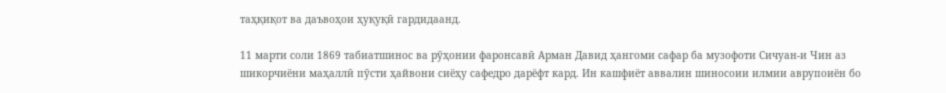таҳқиқот ва даъвоҳои ҳуқуқӣ гардидаанд.

11 марти соли 1869 табиатшинос ва рӯҳонии фаронсавӣ Арман Давид ҳангоми сафар ба музофоти Сичуан-и Чин аз шикорчиёни маҳаллӣ пӯсти ҳайвони сиёҳу сафедро дарёфт кард. Ин кашфиёт аввалин шиносоии илмии аврупоиён бо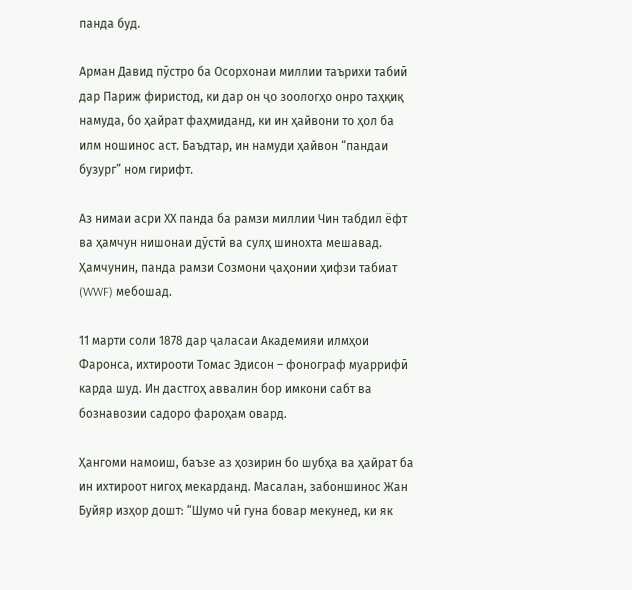панда буд.

Арман Давид пӯстро ба Осорхонаи миллии таърихи табиӣ дар Париж фиристод, ки дар он ҷо зоологҳо онро таҳқиқ намуда, бо ҳайрат фаҳмиданд, ки ин ҳайвони то ҳол ба илм ношинос аст. Баъдтар, ин намуди ҳайвон “пандаи бузург” ном гирифт.

Аз нимаи асри ХХ панда ба рамзи миллии Чин табдил ёфт ва ҳамчун нишонаи дӯстӣ ва сулҳ шинохта мешавад. Ҳамчунин, панда рамзи Созмони ҷаҳонии ҳифзи табиат (WWF) мебошад.

11 марти соли 1878 дар ҷаласаи Академияи илмҳои Фаронса, ихтирооти Томас Эдисон – фонограф муаррифӣ карда шуд. Ин дастгоҳ аввалин бор имкони сабт ва бознавозии садоро фароҳам овард.

Ҳангоми намоиш, баъзе аз ҳозирин бо шубҳа ва ҳайрат ба ин ихтироот нигоҳ мекарданд. Масалан, забоншинос Жан Буйяр изҳор дошт: “Шумо чӣ гуна бовар мекунед, ки як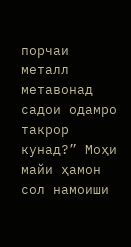порчаи металл метавонад садои одамро такрор кунад?” Моҳи майи ҳамон сол намоиши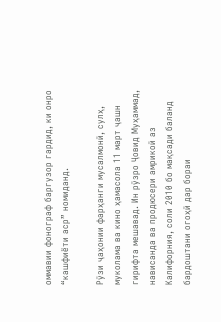оммавии фонограф баргузор гардид, ки онро “кашфиёти аср” номиданд.

Рӯзи ҷаҳонии фарҳанги мусалмонӣ, сулҳ, муколама ва кино ҳамасола 11 март ҷашн гирифта мешавад. Ин рӯзро Ҷовид Муҳаммад, нависанда ва продюсери амрикоӣ аз Калифорния, соли 2010 бо мақсади баланд бардоштани огоҳӣ дар бораи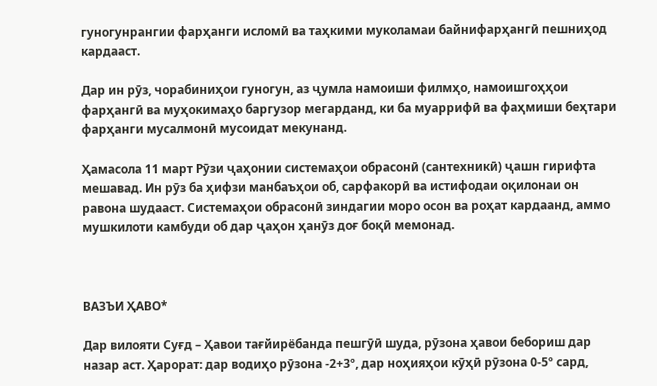гуногунрангии фарҳанги исломӣ ва таҳкими муколамаи байнифарҳангӣ пешниҳод кардааст.

Дар ин рӯз, чорабиниҳои гуногун, аз ҷумла намоиши филмҳо, намоишгоҳҳои фарҳангӣ ва муҳокимаҳо баргузор мегарданд, ки ба муаррифӣ ва фаҳмиши беҳтари фарҳанги мусалмонӣ мусоидат мекунанд.

Ҳамасола 11 март Рӯзи ҷаҳонии системаҳои обрасонӣ (сантехникӣ) ҷашн гирифта мешавад. Ин рӯз ба ҳифзи манбаъҳои об, сарфакорӣ ва истифодаи оқилонаи он равона шудааст. Системаҳои обрасонӣ зиндагии моро осон ва роҳат кардаанд, аммо мушкилоти камбуди об дар ҷаҳон ҳанӯз доғ боқӣ мемонад.



ВАЗЪИ ҲАВО*

Дар вилояти Суғд – Ҳавои тағйирёбанда пешгӯӣ шуда, рӯзона ҳавои бебориш дар назар аст. Ҳарорат: дар водиҳо рӯзона -2+3º, дар ноҳияҳои кӯҳӣ рӯзона 0-5º сард,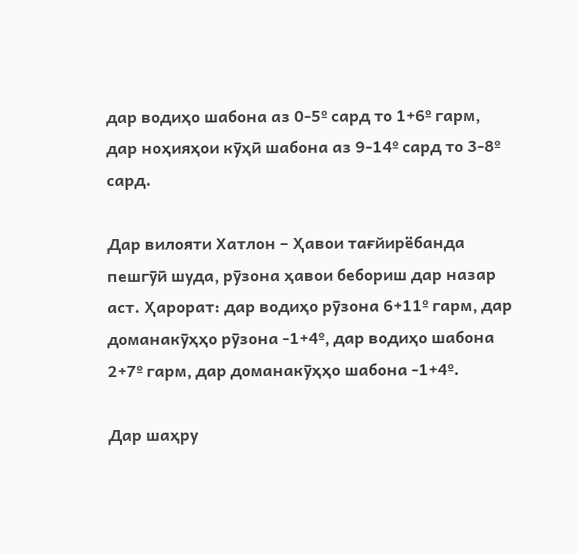дар водиҳо шабона аз 0-5º сард то 1+6º гарм, дар ноҳияҳои кӯҳӣ шабона аз 9-14º сард то 3-8º сард.

Дар вилояти Хатлон – Ҳавои тағйирёбанда пешгӯӣ шуда, рӯзона ҳавои бебориш дар назар аст. Ҳарорат: дар водиҳо рӯзона 6+11º гарм, дар доманакӯҳҳо рӯзона -1+4º, дар водиҳо шабона 2+7º гарм, дар доманакӯҳҳо шабона -1+4º.

Дар шаҳру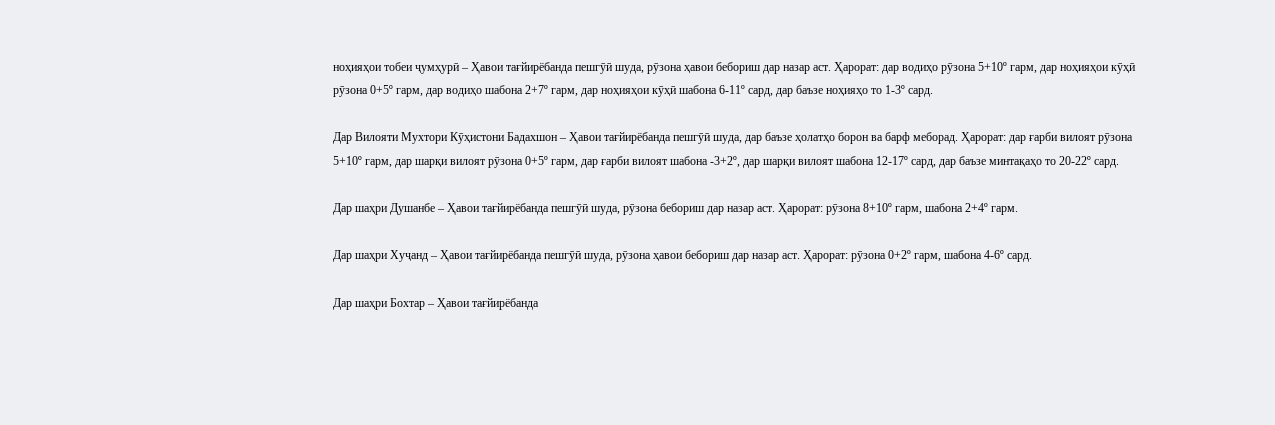ноҳияҳои тобеи ҷумҳурӣ – Ҳавои тағйирёбанда пешгӯӣ шуда, рӯзона ҳавои бебориш дар назар аст. Ҳарорат: дар водиҳо рӯзона 5+10º гарм, дар ноҳияҳои кӯҳӣ рӯзона 0+5º гарм, дар водиҳо шабона 2+7º гарм, дар ноҳияҳои кӯҳӣ шабона 6-11º сард, дар баъзе ноҳияҳо то 1-3º сард.

Дар Вилояти Мухтори Кӯҳистони Бадахшон – Ҳавои тағйирёбанда пешгӯӣ шуда, дар баъзе ҳолатҳо борон ва барф меборад. Ҳарорат: дар ғарби вилоят рӯзона 5+10º гарм, дар шарқи вилоят рӯзона 0+5º гарм, дар ғарби вилоят шабона -3+2º, дар шарқи вилоят шабона 12-17º сард, дар баъзе минтақаҳо то 20-22º сард.

Дар шаҳри Душанбе – Ҳавои тағйирёбанда пешгӯӣ шуда, рӯзона бебориш дар назар аст. Ҳарорат: рӯзона 8+10º гарм, шабона 2+4º гарм.

Дар шаҳри Хуҷанд – Ҳавои тағйирёбанда пешгӯӣ шуда, рӯзона ҳавои бебориш дар назар аст. Ҳарорат: рӯзона 0+2º гарм, шабона 4-6º сард.

Дар шаҳри Бохтар – Ҳавои тағйирёбанда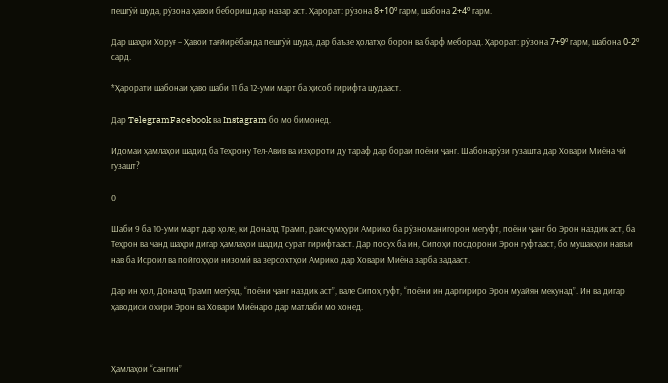пешгӯӣ шуда, рӯзона ҳавои бебориш дар назар аст. Ҳарорат: рӯзона 8+10º гарм, шабона 2+4º гарм.

Дар шаҳри Хоруғ – Ҳавои тағйирёбанда пешгӯӣ шуда, дар баъзе ҳолатҳо борон ва барф меборад. Ҳарорат: рӯзона 7+9º гарм, шабона 0-2º сард.

*Ҳарорати шабонаи ҳаво шаби 11 ба 12-уми март ба ҳисоб гирифта шудааст.

Дар TelegramFacebook ва Instagram бо мо бимонед.

Идомаи ҳамлаҳои шадид ба Теҳрону Тел-Авив ва изҳороти ду тараф дар бораи поёни ҷанг. Шабонарӯзи гузашта дар Ховари Миёна чӣ гузашт?

0

Шаби 9 ба 10-уми март дар ҳоле, ки Доналд Трамп, раисҷумҳури Амрико ба рӯзноманигорон мегуфт, поёни ҷанг бо Эрон наздик аст, ба Теҳрон ва чанд шаҳри дигар ҳамлаҳои шадид сурат гирифтааст. Дар посух ба ин, Сипоҳи посдорони Эрон гуфтааст, бо мушакҳои навъи нав ба Исроил ва пойгоҳҳои низомӣ ва зерсохтҳои Амрико дар Ховари Миёна зарба задааст.

Дар ин ҳол, Доналд Трамп мегӯяд, “поёни ҷанг наздик аст”, вале Сипоҳ гуфт, “поёни ин даргириро Эрон муайян мекунад”. Ин ва дигар ҳаводиси охири Эрон ва Ховари Миёнаро дар матлаби мо хонед.



Ҳамлаҳои “сангин”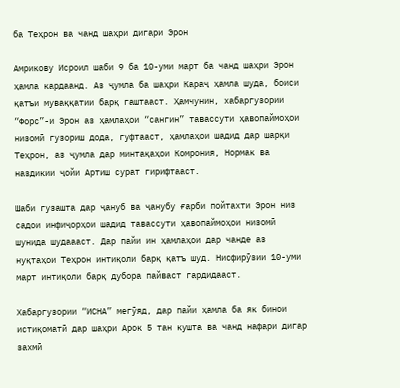ба Теҳрон ва чанд шаҳри дигари Эрон

Амрикову Исроил шаби 9 ба 10-уми март ба чанд шаҳри Эрон ҳамла кардаанд. Аз ҷумла ба шаҳри Караҷ ҳамла шуда, боиси қатъи муваққатии барқ гаштааст. Ҳамчунин, хабаргузории “Форс”-и Эрон аз ҳамлаҳои “сангин” тавассути ҳавопаймоҳои низомӣ гузориш дода, гуфтааст, ҳамлаҳои шадид дар шарқи Теҳрон, аз ҷумла дар минтақаҳои Комрония, Нормак ва наздикии ҷойи Артиш сурат гирифтааст.

Шаби гузашта дар ҷануб ва ҷанубу ғарби пойтахти Эрон низ садои инфиҷорҳои шадид тавассути ҳавопаймоҳои низомӣ шунида шудаааст. Дар пайи ин ҳамлаҳои дар чанде аз нуқтаҳои Теҳрон интиқоли барқ қатъ шуд. Нисфирӯзии 10-уми март интиқоли барқ дубора пайваст гардидааст.

Хабаргузории “ИСНА” мегӯяд, дар пайи ҳамла ба як бинои истиқоматӣ дар шаҳри Арок 5 тан кушта ва чанд нафари дигар захмӣ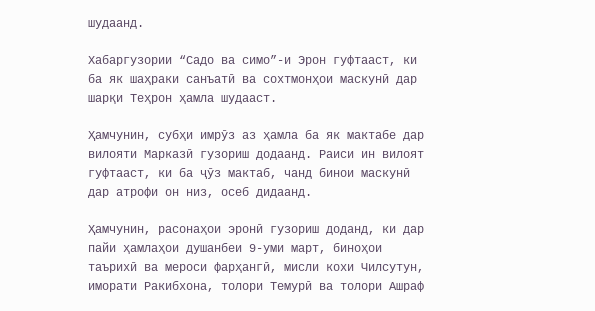шудаанд.

Хабаргузории “Садо ва симо”-и Эрон гуфтааст, ки ба як шаҳраки санъатӣ ва сохтмонҳои маскунӣ дар шарқи Теҳрон ҳамла шудааст.

Ҳамчунин, субҳи имрӯз аз ҳамла ба як мактабе дар вилояти Марказӣ гузориш додаанд. Раиси ин вилоят гуфтааст, ки ба ҷӯз мактаб, чанд бинои маскунӣ дар атрофи он низ, осеб дидаанд.

Ҳамчунин, расонаҳои эронӣ гузориш доданд, ки дар пайи ҳамлаҳои душанбеи 9-уми март, биноҳои таърихӣ ва мероси фарҳангӣ, мисли кохи Чилсутун, иморати Ракибхона, толори Темурӣ ва толори Ашраф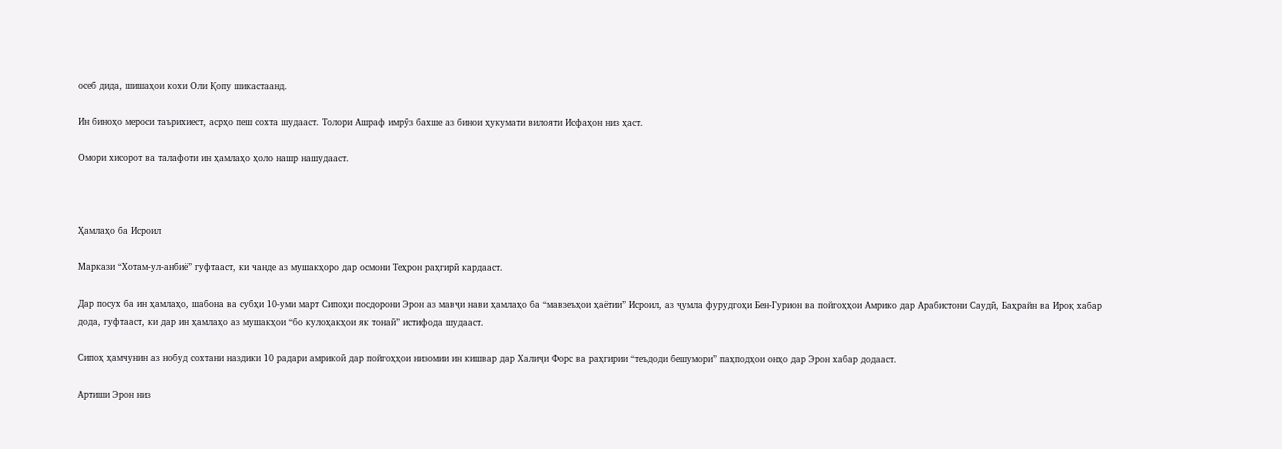осеб дида, шишаҳои кохи Оли Қопу шикастаанд.

Ин биноҳо мероси таърихиест, асрҳо пеш сохта шудааст. Толори Ашраф имрӯз бахше аз бинои ҳукумати вилояти Исфаҳон низ ҳаст.

Омори хисорот ва талафоти ин ҳамлаҳо ҳоло нашр нашудааст.



Ҳамлаҳо ба Исроил

Маркази “Хотам-ул-анбиё” гуфтааст, ки чанде аз мушакҳоро дар осмони Теҳрон раҳгирӣ кардааст.

Дар посух ба ин ҳамлаҳо, шабона ва субҳи 10-уми март Сипоҳи посдорони Эрон аз мавҷи нави ҳамлаҳо ба “мавзеъҳои ҳаётии” Исроил, аз ҷумла фурудгоҳи Бен-Гурион ва пойгоҳҳои Амрико дар Арабистони Саудӣ, Баҳрайн ва Ироқ хабар дода, гуфтааст, ки дар ин ҳамлаҳо аз мушакҳои “бо кулоҳакҳои як тонаӣ” истифода шудааст.

Сипоҳ ҳамчунин аз нобуд сохтани наздики 10 радари амрикоӣ дар пойгоҳҳои низомии ин кишвар дар Халиҷи Форс ва раҳгирии “теъдоди бешумори” паҳподҳои онҳо дар Эрон хабар додааст.

Артиши Эрон низ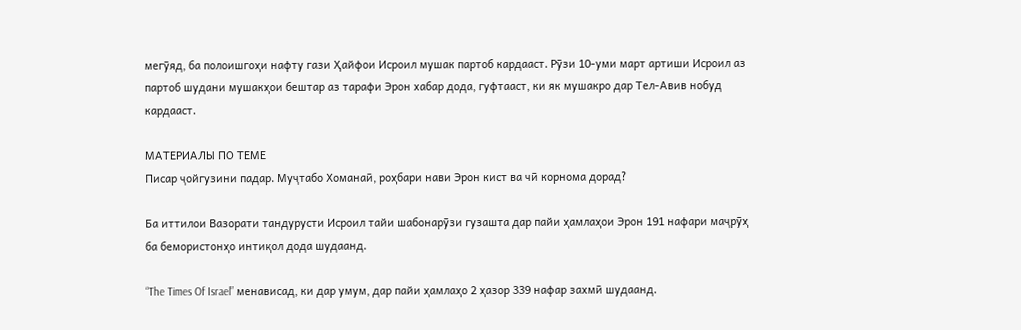мегӯяд, ба полоишгоҳи нафту гази Ҳайфои Исроил мушак партоб кардааст. Рӯзи 10-уми март артиши Исроил аз партоб шудани мушакҳои бештар аз тарафи Эрон хабар дода, гуфтааст, ки як мушакро дар Тел-Авив нобуд кардааст.

МАТЕРИАЛЫ ПО ТЕМЕ
Писар ҷойгузини падар. Муҷтабо Хоманаӣ, роҳбари нави Эрон кист ва чӣ корнома дорад?

Ба иттилои Вазорати тандурусти Исроил тайи шабонарӯзи гузашта дар пайи ҳамлаҳои Эрон 191 нафари маҷрӯҳ ба бемористонҳо интиқол дода шудаанд.

“The Times Of Israel” менависад, ки дар умум, дар пайи ҳамлаҳо 2 ҳазор 339 нафар захмӣ шудаанд.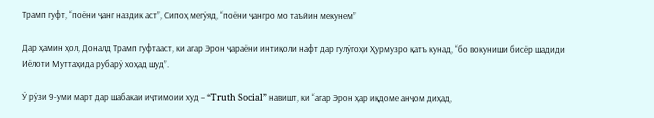Трамп гуфт, “поёни ҷанг наздик аст”, Сипоҳ мегӯяд, “поёни ҷангро мо таъйин мекунем”

Дар ҳамин ҳол, Доналд Трамп гуфтааст, ки агар Эрон ҷараёни интиқоли нафт дар гулӯгоҳи Ҳурмузро қатъ кунад, “бо вокуниши бисёр шадиди Иёлоти Муттаҳида рубарӯ хоҳад шуд”.

Ӯ рӯзи 9-уми март дар шабакаи иҷтимоии худ – “Truth Social” навишт, ки “агар Эрон ҳар иқдоме анҷом диҳад,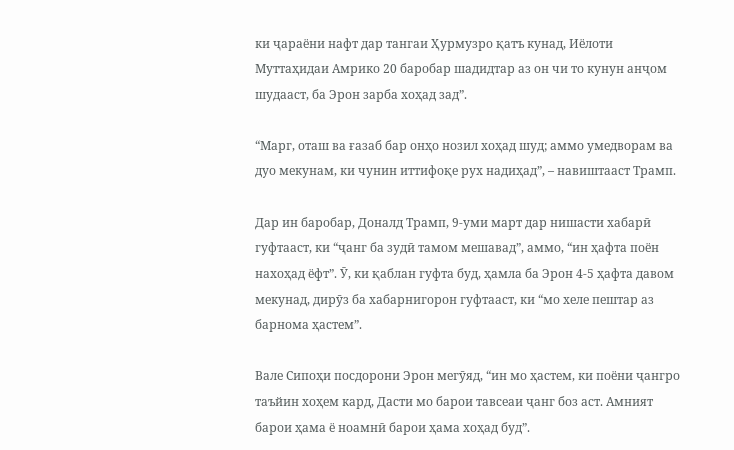ки ҷараёни нафт дар тангаи Ҳурмузро қатъ кунад, Иёлоти Муттаҳидаи Амрико 20 баробар шадидтар аз он чи то кунун анҷом шудааст, ба Эрон зарба хоҳад зад”.

“Марг, оташ ва ғазаб бар онҳо нозил хоҳад шуд; аммо умедворам ва дуо мекунам, ки чунин иттифоқе рух надиҳад”, – навиштааст Трамп.

Дар ин баробар, Доналд Трамп, 9-уми март дар нишасти хабарӣ гуфтааст, ки “ҷанг ба зудӣ тамом мешавад”, аммо, “ин ҳафта поён нахоҳад ёфт”. Ӯ, ки қаблан гуфта буд, ҳамла ба Эрон 4-5 ҳафта давом мекунад, дирӯз ба хабарнигорон гуфтааст, ки “мо хеле пештар аз барнома ҳастем”.

Вале Сипоҳи посдорони Эрон мегӯяд, “ин мо ҳастем, ки поёни ҷангро таъйин хоҳем кард, Дасти мо барои тавсеаи ҷанг боз аст. Амният барои ҳама ё ноамнӣ барои ҳама хоҳад буд”.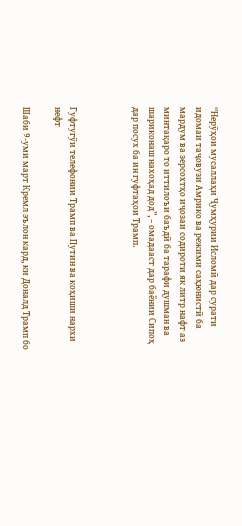“Нерӯҳои мусаллаҳи Ҷумҳурии Исломӣ дар сурати идомаи таҷовузи Амрико ва режими саҳюнистӣ ба мардум ва зерсохтҳо иҷозаи содироти як литр нафт аз минтақаро то иттилоъи баъдӣ ба тарафи душман ва шариконаш нахоҳад дод”, – омадааст дар баёнии Сипоҳ дар посух ба ин гуфтаҳои Трамп.



Гуфтугӯи телефонии Трамп ва Путин ва коҳиши нархи нефт

Шаби 9-уми март Кремл эълон кард, ки Доналд Трамп бо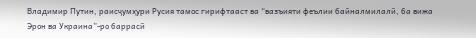Владимир Путин, раисҷумҳури Русия тамос гирифтааст ва “вазъияти феълии байналмилалӣ, ба вижа Эрон ва Украина”-ро баррасӣ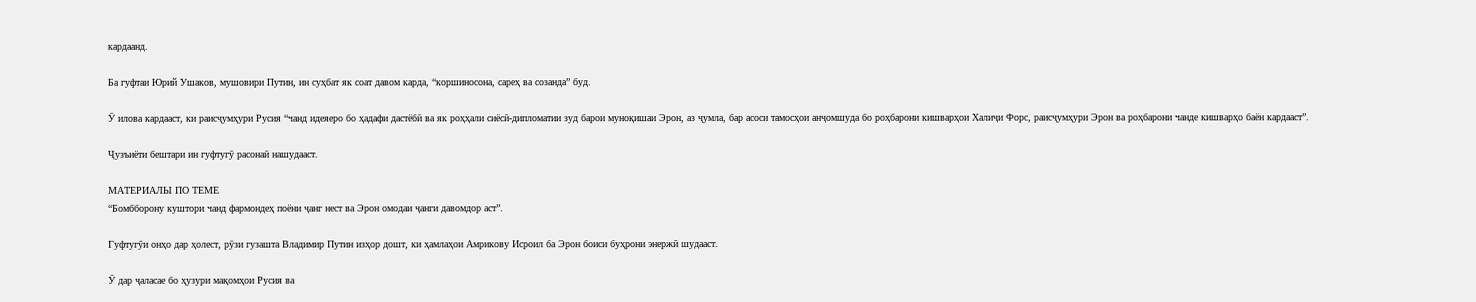кардаанд.

Ба гуфтаи Юрий Ушаков, мушовири Путин, ин суҳбат як соат давом карда, “коршиносона, сареҳ ва созанда” буд.

Ӯ илова кардааст, ки раисҷумҳури Русия “чанд идеяеро бо ҳадафи дастёбӣ ва як роҳҳали сиёсӣ-дипломатии зуд барои муноқишаи Эрон, аз ҷумла, бар асоси тамосҳои анҷомшуда бо роҳбарони кишварҳои Халиҷи Форс, раисҷумҳури Эрон ва роҳбарони чанде кишварҳо баён кардааст”.

Ҷузъиёти бештари ин гуфтугӯ расонаӣ нашудааст.

МАТЕРИАЛЫ ПО ТЕМЕ
“Бомбборону куштори чанд фармондеҳ поёни ҷанг нест ва Эрон омодаи ҷанги давомдор аст”.

Гуфтугӯи онҳо дар ҳолест, рӯзи гузашта Владимир Путин изҳор дошт, ки ҳамлаҳои Амрикову Исроил ба Эрон боиси буҳрони энержӣ шудааст.

Ӯ дар ҷаласае бо ҳузури мақомҳои Русия ва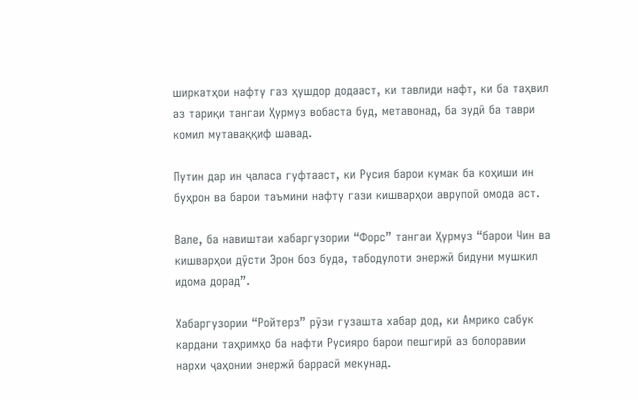ширкатҳои нафту газ ҳушдор додааст, ки тавлиди нафт, ки ба таҳвил аз тариқи тангаи Ҳурмуз вобаста буд, метавонад, ба зудӣ ба таври комил мутаваққиф шавад.

Путин дар ин ҷаласа гуфтааст, ки Русия барои кумак ба коҳиши ин буҳрон ва барои таъмини нафту гази кишварҳои аврупоӣ омода аст.

Вале, ба навиштаи хабаргузории “Форс” тангаи Ҳурмуз “барои Чин ва кишварҳои дӯсти Эрон боз буда, табодулоти энержӣ бидуни мушкил идома дорад”.

Хабаргузории “Ройтерз” рӯзи гузашта хабар дод, ки Амрико сабук кардани таҳримҳо ба нафти Русияро барои пешгирӣ аз болоравии нархи ҷаҳонии энержӣ баррасӣ мекунад.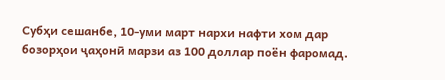Субҳи сешанбе, 10-уми март нархи нафти хом дар бозорҳои ҷаҳонӣ марзи аз 100 доллар поён фаромад.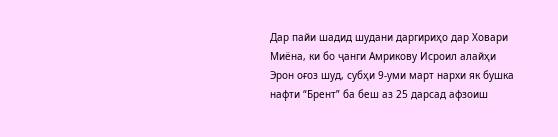Дар пайи шадид шудани даргириҳо дар Ховари Миёна, ки бо ҷанги Амрикову Исроил алайҳи Эрон оғоз шуд, субҳи 9-уми март нархи як бушка нафти “Брент” ба беш аз 25 дарсад афзоиш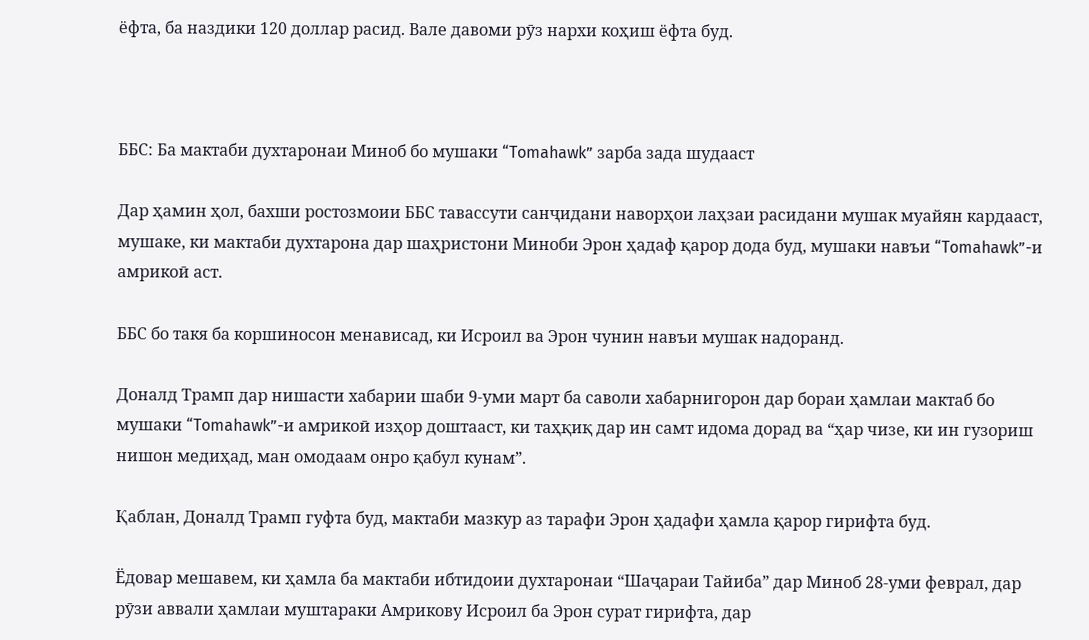ёфта, ба наздики 120 доллар расид. Вале давоми рӯз нархи коҳиш ёфта буд.



ББС: Ба мактаби духтаронаи Миноб бо мушаки “Tomahawk” зарба зада шудааст

Дар ҳамин ҳол, бахши ростозмоии ББС тавассути санҷидани наворҳои лаҳзаи расидани мушак муайян кардааст, мушаке, ки мактаби духтарона дар шаҳристони Миноби Эрон ҳадаф қарор дода буд, мушаки навъи “Tomahawk”-и амрикоӣ аст.

ББС бо такя ба коршиносон менависад, ки Исроил ва Эрон чунин навъи мушак надоранд.

Доналд Трамп дар нишасти хабарии шаби 9-уми март ба саволи хабарнигорон дар бораи ҳамлаи мактаб бо мушаки “Tomahawk”-и амрикоӣ изҳор доштааст, ки таҳқиқ дар ин самт идома дорад ва “ҳар чизе, ки ин гузориш нишон медиҳад, ман омодаам онро қабул кунам”.

Қаблан, Доналд Трамп гуфта буд, мактаби мазкур аз тарафи Эрон ҳадафи ҳамла қарор гирифта буд.

Ёдовар мешавем, ки ҳамла ба мактаби ибтидоии духтаронаи “Шаҷараи Тайиба” дар Миноб 28-уми феврал, дар рӯзи аввали ҳамлаи муштараки Амрикову Исроил ба Эрон сурат гирифта, дар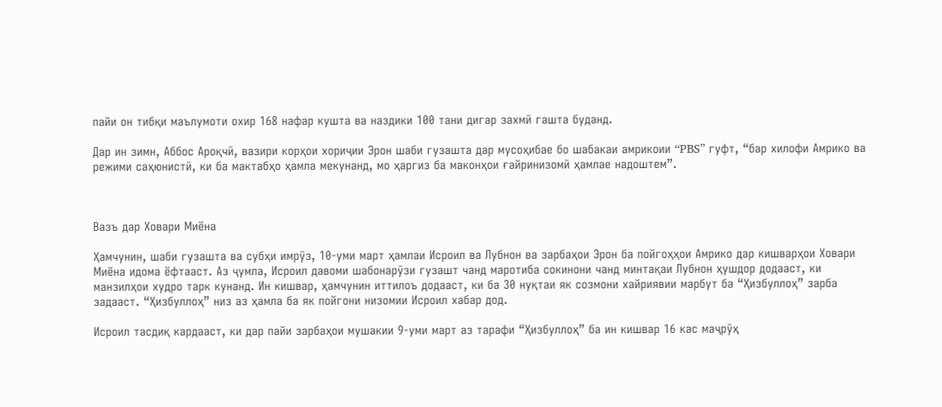пайи он тибқи маълумоти охир 168 нафар кушта ва наздики 100 тани дигар захмӣ гашта буданд.

Дар ин зимн, Аббос Ароқчӣ, вазири корҳои хориҷии Эрон шаби гузашта дар мусоҳибае бо шабакаи амрикоии “PBS” гуфт, “бар хилофи Амрико ва режими саҳюнистӣ, ки ба мактабҳо ҳамла мекунанд, мо ҳаргиз ба маконҳои ғайринизомӣ ҳамлае надоштем”.



Вазъ дар Ховари Миёна

Ҳамчунин, шаби гузашта ва субҳи имрӯз, 10-уми март ҳамлаи Исроил ва Лубнон ва зарбаҳои Эрон ба пойгоҳҳои Амрико дар кишварҳои Ховари Миёна идома ёфтааст. Аз ҷумла, Исроил давоми шабонарӯзи гузашт чанд маротиба сокинони чанд минтақаи Лубнон ҳушдор додааст, ки манзилҳои худро тарк кунанд. Ин кишвар, ҳамчунин иттилоъ додааст, ки ба 30 нуқтаи як созмони хайриявии марбут ба “Ҳизбуллоҳ” зарба задааст. “Ҳизбуллоҳ” низ аз ҳамла ба як пойгони низомии Исроил хабар дод.

Исроил тасдиқ кардааст, ки дар пайи зарбаҳои мушакии 9-уми март аз тарафи “Ҳизбуллоҳ” ба ин кишвар 16 кас маҷрӯҳ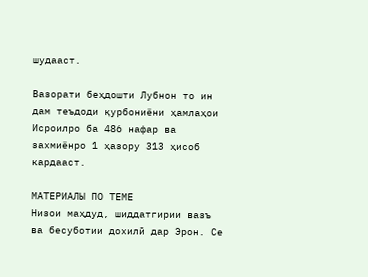шудааст.

Вазорати беҳдошти Лубнон то ин дам теъдоди қурбониёни ҳамлаҳои Исроилро ба 486 нафар ва захмиёнро 1 ҳазору 313 ҳисоб кардааст.

МАТЕРИАЛЫ ПО ТЕМЕ
Низои маҳдуд, шиддатгирии вазъ ва бесуботии дохилӣ дар Эрон. Се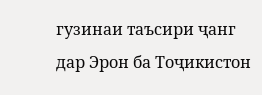гузинаи таъсири ҷанг дар Эрон ба Тоҷикистон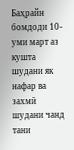Баҳрайн бомдоди 10-уми март аз кушта шудани як нафар ва захмӣ шудани чанд тани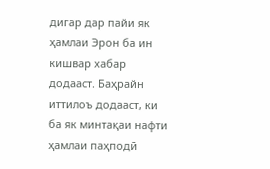дигар дар пайи як ҳамлаи Эрон ба ин кишвар хабар додааст. Баҳрайн иттилоъ додааст, ки ба як минтақаи нафти ҳамлаи паҳподӣ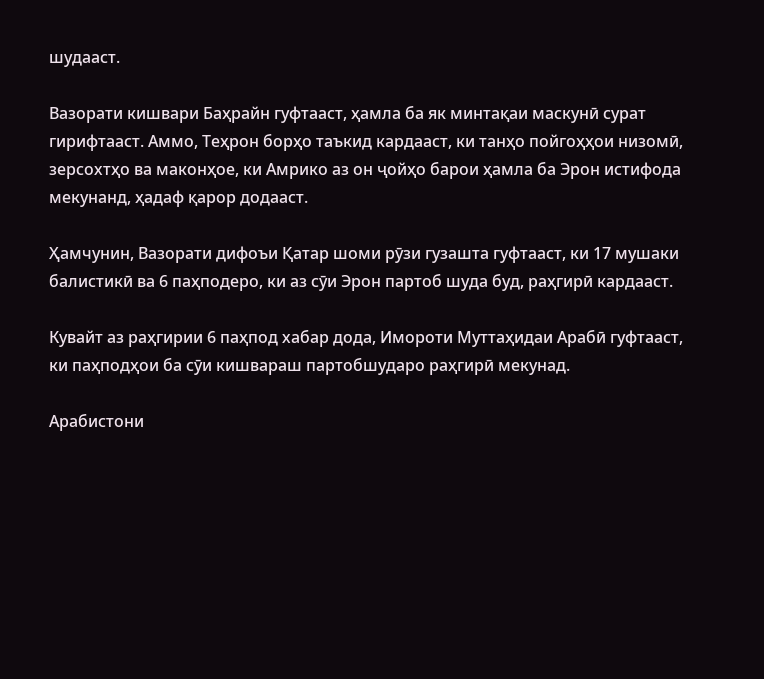шудааст.

Вазорати кишвари Баҳрайн гуфтааст, ҳамла ба як минтақаи маскунӣ сурат гирифтааст. Аммо, Теҳрон борҳо таъкид кардааст, ки танҳо пойгоҳҳои низомӣ, зерсохтҳо ва маконҳое, ки Амрико аз он ҷойҳо барои ҳамла ба Эрон истифода мекунанд, ҳадаф қарор додааст.

Ҳамчунин, Вазорати дифоъи Қатар шоми рӯзи гузашта гуфтааст, ки 17 мушаки балистикӣ ва 6 паҳподеро, ки аз сӯи Эрон партоб шуда буд, раҳгирӣ кардааст.

Кувайт аз раҳгирии 6 паҳпод хабар дода, Имороти Муттаҳидаи Арабӣ гуфтааст, ки паҳподҳои ба сӯи кишвараш партобшударо раҳгирӣ мекунад.

Арабистони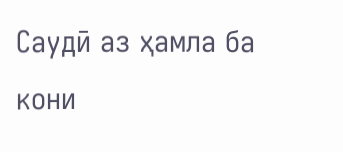Саудӣ аз ҳамла ба кони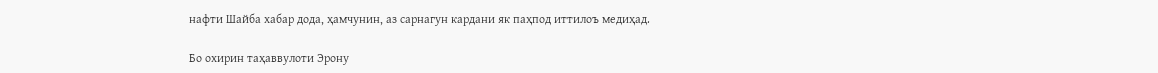нафти Шайба хабар дода, ҳамчунин, аз сарнагун кардани як паҳпод иттилоъ медиҳад.

Бо охирин таҳаввулоти Эрону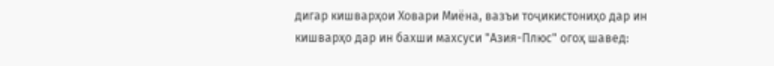дигар кишварҳои Ховари Миёна, вазъи тоҷикистониҳо дар ин кишварҳо дар ин бахши махсуси "Азия-Плюс" огоҳ шавед: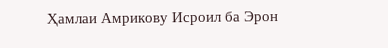Ҳамлаи Амрикову Исроил ба Эрон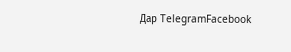Дар TelegramFacebook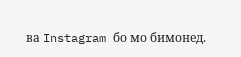ва Instagram бо мо бимонед.